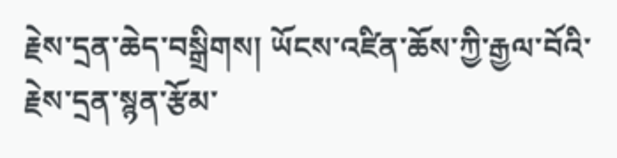རྗེས་དྲན་ཆེད་བསྒྲིགས། ཡོངས་འཛིན་ཆོས་ཀྱི་རྒྱལ་བོའི་རྗེས་དྲན་སྙན་རྩོམ་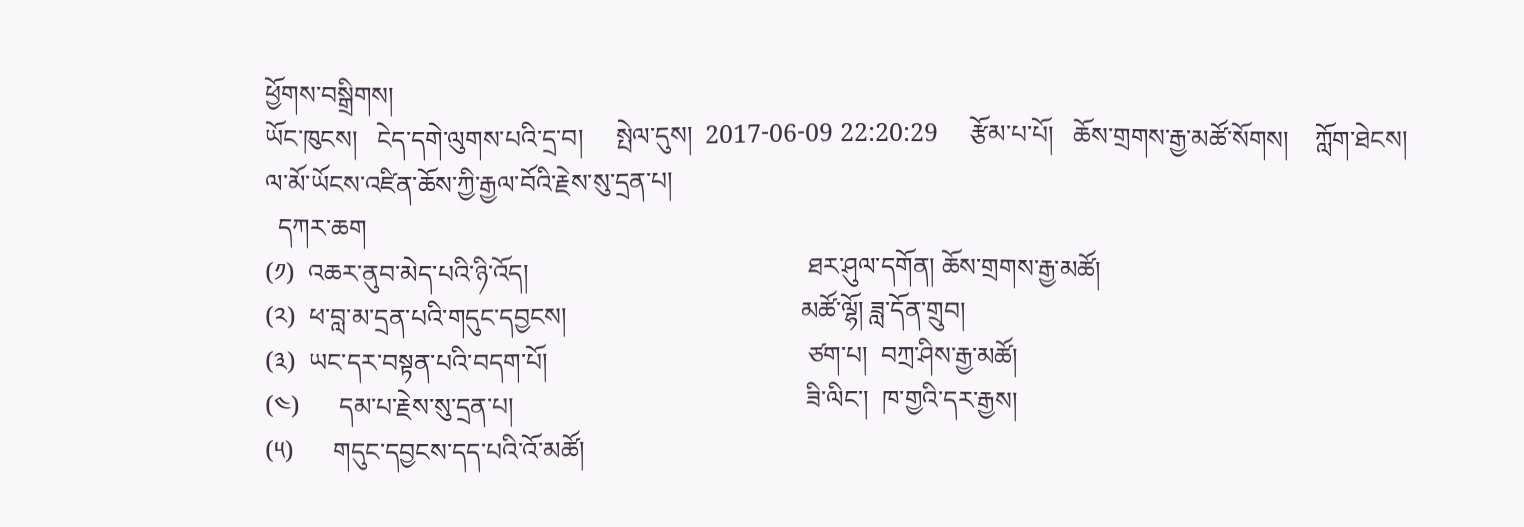ཕྱོགས་བསྒྲིགས།
ཡོང་ཁུངས།   ངེད་དགེ་ལུགས་པའི་དྲ་བ།     སྤེལ་དུས།  2017-06-09 22:20:29     རྩོམ་པ་པོ།   ཆོས་གྲགས་རྒྱ་མཚོ་སོགས།    ཀློག་ཐེངས།
ལ་མོ་ཡོངས་འཛིན་ཆོས་ཀྱི་རྒྱལ་བོའི་རྗེས་སུ་དྲན་པ།
  དཀར་ཆག
(༡)  འཆར་ནུབ་མེད་པའི་ཉི་འོད།                                           ཐར་ཤུལ་དགོན། ཆོས་གྲགས་རྒྱ་མཚོ།
(༢)  ཕ་བླ་མ་དྲན་པའི་གདུང་དབྱངས།                                    མཚོ་ལྷོ། ཟླ་དོན་གྲུབ།
(༣)  ཡང་དར་བསྟན་པའི་བདག་པོ།                                        ཙག་པ།  བཀྲ་ཤིས་རྒྱ་མཚོ།
(༤)      དམ་པ་རྗེས་སུ་དྲན་པ།                                             ཟི་ལིང་།  ཁ་གྱའི་དར་རྒྱས།
(༥)      གདུང་དབྱངས་དད་པའི་འོ་མཚོ།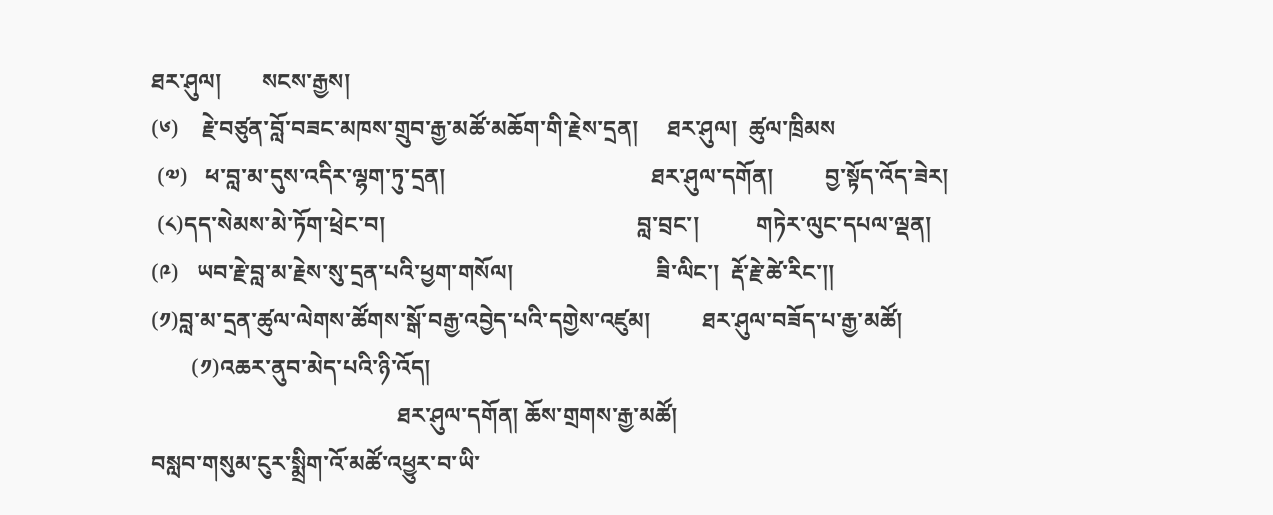ཐར་ཤུལ།       སངས་རྒྱས།
(༦)    རྗེ་བཙུན་བློ་བཟང་མཁས་གྲུབ་རྒྱ་མཚོ་མཆོག་གི་རྗེས་དྲན།     ཐར་ཤུལ།  ཚུལ་ཁྲིམས
 (༧)   ཕ་བླ་མ་དུས་འདིར་ལྷག་ཏུ་དྲན།                                    ཐར་ཤུལ་དགོན།         བྱ་སྟོད་འོད་ཟེར།
 (༨)དད་སེམས་མེ་ཏོག་ཕྲེང་བ།                                            བླ་བྲང་།          གཏེར་ལུང་དཔལ་ལྡན།
(༩)   ཡབ་རྗེ་བླ་མ་རྗེས་སུ་དྲན་པའི་ཕྱག་གསོལ།                         ཟི་ལིང་།  རྡོ་རྗེ་ཚེ་རིང་།།
(༡)བླ་མ་དྲན་ཚུལ་ལེགས་ཚོགས་སྒོ་བརྒྱ་འབྱེད་པའི་དགྱེས་འཛུམ།         ཐར་ཤུལ་བཟོད་པ་རྒྱ་མཚོ།
       (༡)འཆར་ནུབ་མེད་པའི་ཉི་འོད།
                                           ཐར་ཤུལ་དགོན། ཆོས་གྲགས་རྒྱ་མཚོ།
བསླབ་གསུམ་ངུར་སྨྲིག་འོ་མཚོ་འཕྱུར་བ་ཡི་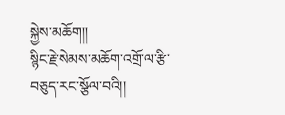སྐྱེས་མཆོག།།
སྙིང་རྗེ་སེམས་མཆོག་འགྲོ་ལ་རྩི་བཅུད་རང་སྩོལ་བའི།།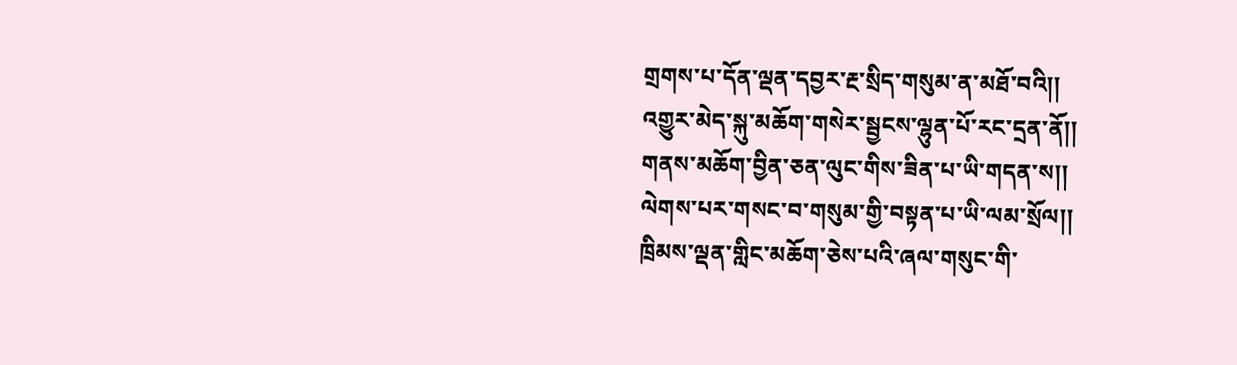གྲགས་པ་དོན་ལྡན་དབྱར་རྔ་སྲིད་གསུམ་ན་མཐོ་བའི།།
འགྱུར་མེད་སྐུ་མཆོག་གསེར་སྦྱངས་ལྷུན་པོ་རང་དྲན་ནོ།།
གནས་མཆོག་བྱིན་ཅན་ལུང་གིས་ཟིན་པ་ཡི་གདན་ས།།
ལེགས་པར་གསང་བ་གསུམ་གྱི་བསྟན་པ་ཡི་ལམ་སྲོལ།།
ཁྲིམས་ལྡན་གླིང་མཆོག་ཅེས་པའི་ཞལ་གསུང་གི་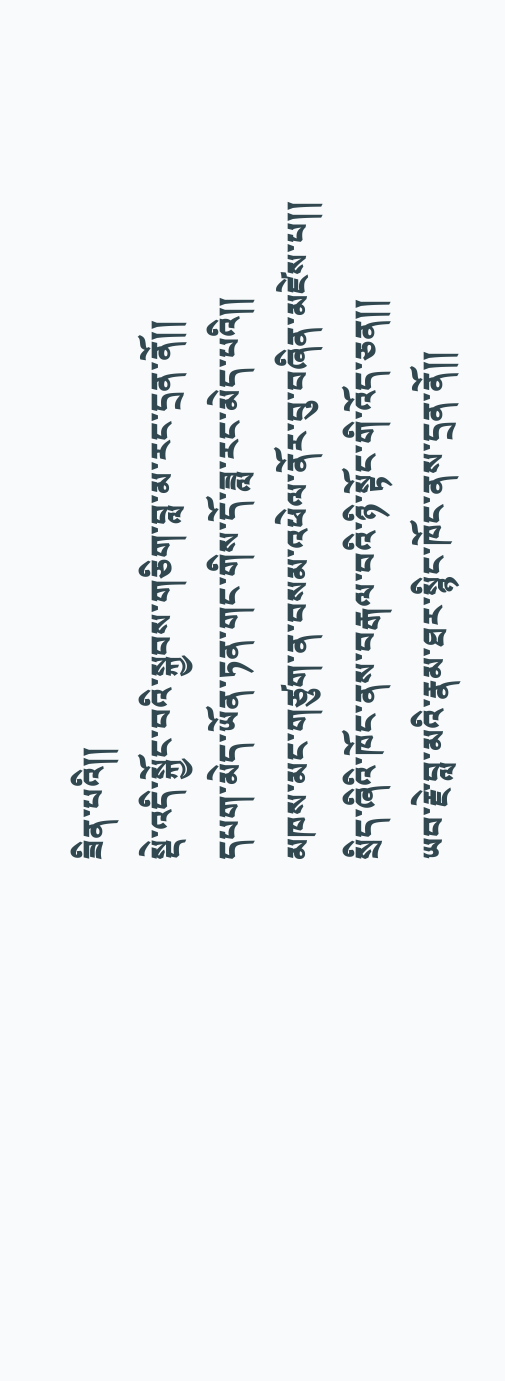ཟིན་པའི།།
སྡེ་འདི་སྐྱོང་བའི་སྐྱབས་གཅིག་བླ་མ་རང་དྲན་ནོ།།
དཔག་མེད་ཡོན་ཏན་གང་གིས་དོ་ཟླ་རང་མེད་པའི།།
མཁས་མང་གཙུག་ན་བསམ་འཕེལ་ནོར་བུ་བཞིན་མཛེས་པ།།
སྲིད་ཞིའི་ཁོང་ནས་བརྒལ་བའི་ཉི་སྟོང་གི་འོད་ཅན།།
ཡབ་རྗེ་བླ་མའི་རྣམ་ཐར་སྙིང་ཁོང་ནས་དྲན་ནོ།།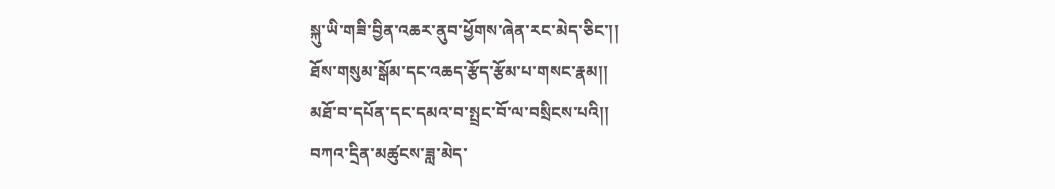སྐུ་ཡི་གཟི་བྱིན་འཆར་ནུབ་ཕྱོགས་ཞེན་རང་མེད་ཅིང་།།
ཐོས་གསུམ་སྒོམ་དང་འཆད་རྩོད་རྩོམ་པ་གསང་རྣམ།།
མཐོ་བ་དཔོན་དང་དམའ་བ་སྤྲང་བོ་ལ་བསྲིངས་པའི།།
བཀའ་དྲིན་མཚུངས་ཟླ་མེད་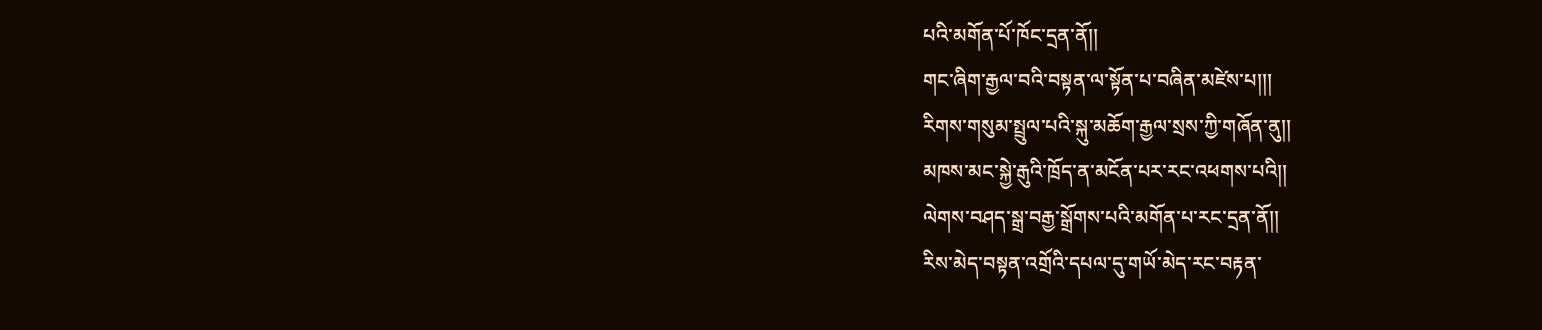པའི་མགོན་པོ་ཁོང་དྲན་ནོ།།
གང་ཞིག་རྒྱལ་བའི་བསྟན་ལ་སྟོན་པ་བཞིན་མཛེས་པ།།།
རིགས་གསུམ་སྤྲུལ་པའི་སྐུ་མཆོག་རྒྱལ་སྲས་ཀྱི་གཞོན་ནུ།།
མཁས་མང་སྐྱེ་རྒུའི་ཁྲོད་ན་མངོན་པར་རང་འཕགས་པའི།།
ལེགས་བཤད་སྒྲ་བརྒྱ་སྒྲོགས་པའི་མགོན་པ་རང་དྲན་ནོ།།
རིས་མེད་བསྟན་འགྲོའི་དཔལ་དུ་གཡོ་མེད་རང་བརྟན་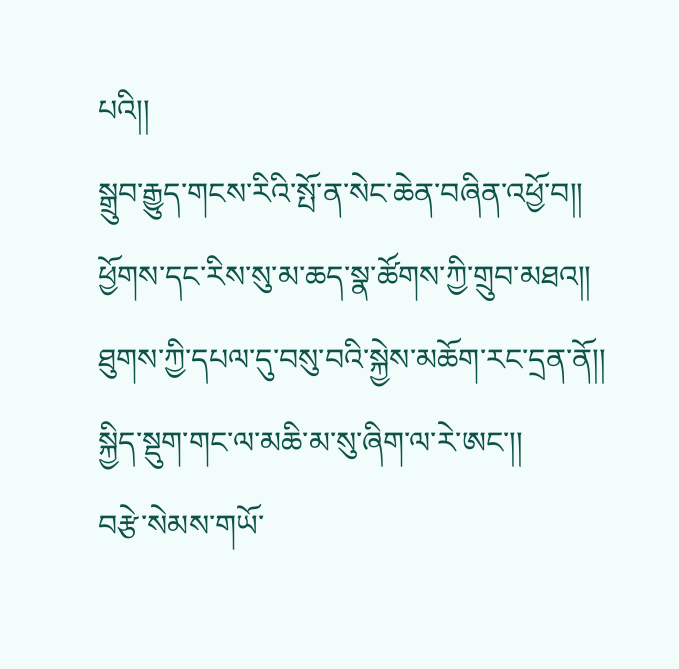པའི།།
སྒྲུབ་རྒྱུད་གངས་རིའི་སྤོ་ན་སེང་ཆེན་བཞིན་འཕྱོ་བ།།
ཕྱོགས་དང་རིས་སུ་མ་ཆད་སྣ་ཚོགས་ཀྱི་གྲུབ་མཐའ།།
ཐུགས་ཀྱི་དཔལ་དུ་བསུ་བའི་སྐྱེས་མཆོག་རང་དྲན་ནོ།།
སྐྱིད་སྡུག་གང་ལ་མཆི་མ་སུ་ཞིག་ལ་རེ་ཨང་།།
བརྩེ་སེམས་གཡོ་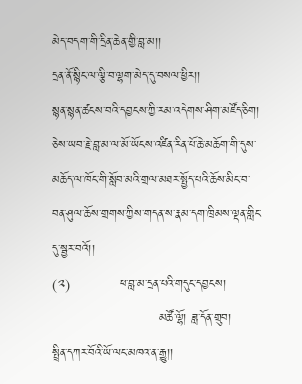མེད་བདག་གི་དྲིན་ཆེན་གྱི་བླ་མ།།
དྲན་ནོ་སྙིང་ལ་ལྕི་བ་ལྷག་མེད་དུ་བསལ་ཕྱིར།།
སྙན་སྙན་ཚངས་བའི་དབྱངས་ཀྱི་རམ་འདེགས་ཤིག་མཛོད་ཅིག།
ཅེས་ཡབ་རྗེ་བླ་མ་ལ་མོ་ཡོངས་འཛིན་རིན་པོ་ཆེ་མཆོག་གི་དུས་མཆོད་ལ་ཁོང་གི་སློབ་མའི་གྲལ་མཐར་སྤྱོད་པའི་ཆོས་མིང་བ་བན་ཤུལ་ཆོས་གྲགས་ཀྱིས་གདན་ས་རྣམ་དག་ཁྲིམས་ལྡན་གླིང་དུ་སྦྱར་བའོ།།
(༢)            ཕ་བླ་མ་དྲན་པའི་གདུང་དབྱངས།
                          མཚོ་ལྷོ། ཟླ་དོན་གྲུབ།
སྤྲིན་དཀར་བོའི་ཡོ་ལང་མཁའ་ན་རྒྱུ།།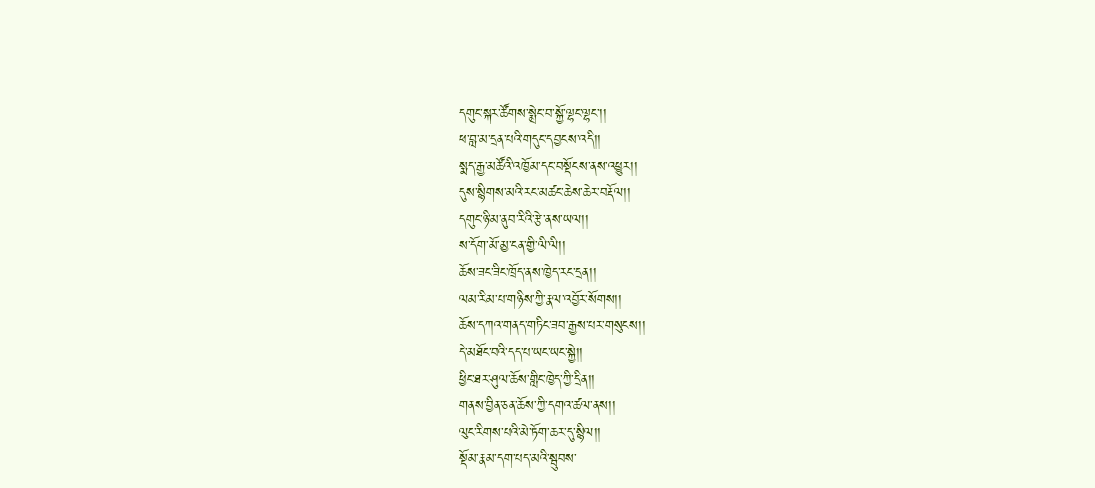དགུང་སྐར་ཚོགས་སྨྲེང་བ་སྐྱོ་ལྷང་ལྷང་།།
ཕ་བླ་མ་དྲན་པའི་གདུང་དབྱངས་འདི།།
སྨད་རྒྱ་མཚོའི་འཁྱོམ་དང་བསྡོངས་ནས་འཕྱུར།།
དུས་སྙིགས་མའི་རང་མཚང་ཆེས་ཆེར་བརྡོལ།།
དགུང་ཉི་མ་ནུབ་རིའི་རྩེ་ནས་ཡལ།།
ས་དོག་མོ་མྱ་ངན་གྱི་ལི་ལི།།
ཆོས་ཟང་ཟིང་ཁྲོད་ནས་ཁྱེད་རང་དྲན།།
ལམ་རིམ་པ་གཉིས་ཀྱི་རྣལ་འབྱོར་སོགས།།
ཆོས་དཀའ་གནད་གཏིང་ཟབ་རྒྱས་པར་གསུངས།།
དེ་མཐོང་བའི་དད་པ་ཡང་ཡང་སྐྱེ།།
ཕྱིང་ཐར་ཤུལ་ཆོས་གླིང་ཁྱེད་ཀྱི་དྲིན།།
གནས་བྱིན་ཅན་ཆོས་ཀྱི་དགའ་ཚལ་ནས།།
ལུང་རིགས་པའི་མེ་ཏོག་ཆར་དུ་སྙིལ།།
སྡོམ་རྣམ་དག་པད་མའི་སྦུབས་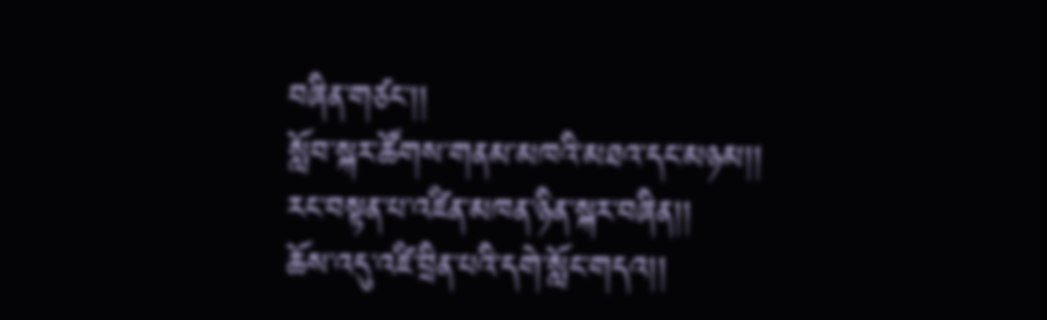བཞིན་གཙང་།།
སློབ་སྐར་ཚོགས་གནམ་མཁའི་མཐའ་དང་མཉམ།།
རང་བསྟན་པ་འཛིན་མཁན་ཉིན་སྐར་བཞིན།།
ཆོས་འདུ་འཛི་བྲིན་པའི་དགེ་སློང་གདའ།།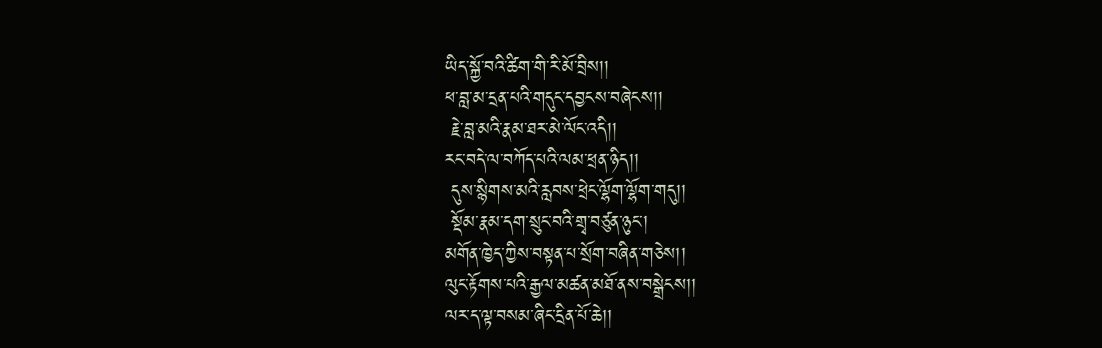ཡིད་སྐྱོ་བའི་ཚིག་གི་རི་མོ་བྲིས།།
ཕ་བླ་མ་དྲན་པའི་གདུང་དབྱངས་བཞེངས།།
 རྗེ་བླ་མའི་རྣམ་ཐར་མེ་ལོང་འདི།།
རང་བདེ་ལ་བཀོད་པའི་ལམ་ཕྲན་ཉིད།།
 དུས་སྙིགས་མའི་རླབས་ཕྲེང་ལྷོག་ལྷོག་གདུ།།
 སྡོམ་རྣམ་དག་སྲུང་བའི་གྲྭ་བཙུན་ཉུང་།
མགོན་ཁྱེད་ཀྱིས་བསྟན་པ་སྲོག་བཞིན་གཅེས།།
ལུང་རྟོགས་པའི་རྒྱལ་མཚན་མཐོ་ནས་བསྒྲེངས།།
ལར་ད་ལྟ་བསམ་ཞིང་དྲིན་པོ་ཆེ།།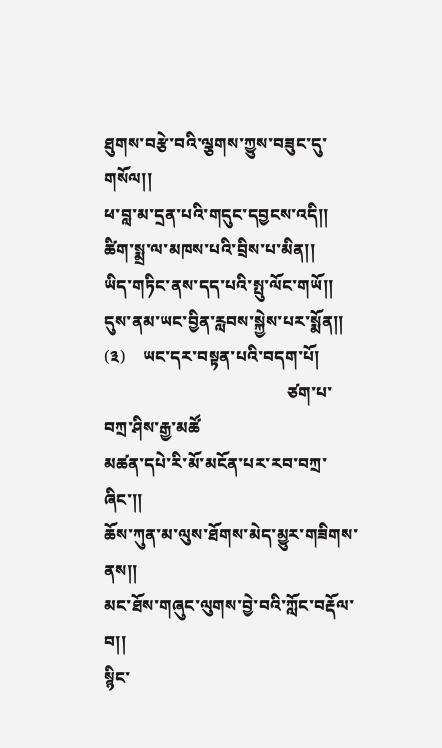ཐུགས་བརྩེ་བའི་ལྕགས་ཀྱུས་བཟུང་དུ་གསོལ།།
ཕ་བླ་མ་དྲན་པའི་གདུང་དབྱངས་འདི།།
ཚིག་སྨྲ་ལ་མཁས་པའི་བྲིས་པ་མིན།།
ཡིད་གཏིང་ནས་དད་པའི་སྤུ་ལོང་གཡོ།།
དུས་ནམ་ཡང་བྱིན་རླབས་སྐྱེས་པར་སྨོན།།
(༣)    ཡང་དར་བསྟན་པའི་བདག་པོ།
                                            ཙག་པ་བཀྲ་ཤིས་རྒྱ་མཚོ
མཚན་དཔེ་རི་མོ་མངོན་པར་རབ་བཀྲ་ཞིང་།།
ཆོས་ཀུན་མ་ལུས་ཐོགས་མེད་མྱུར་གཟིགས་ནས།།
མང་ཐོས་གཞུང་ལུགས་བྱེ་བའི་ཀློང་བརྡོལ་བ།།
སྙིང་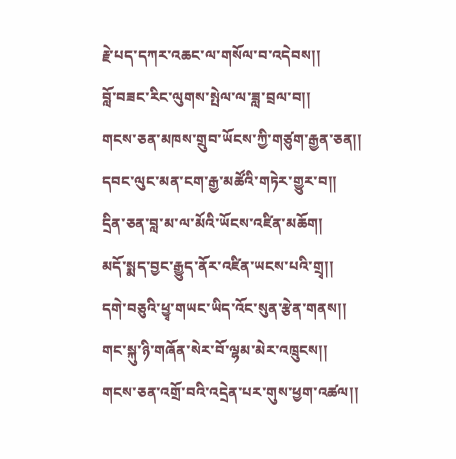རྗེ་པད་དཀར་འཆང་ལ་གསོལ་བ་འདེབས།།
བློ་བཟང་རིང་ལུགས་སྤེལ་ལ་ཟླ་བྲལ་བ།།
གངས་ཅན་མཁས་གྲུབ་ཡོངས་ཀྱི་གཙུག་རྒྱན་ཅན།།
དབང་ལུང་མན་ངག་རྒྱ་མཚོའི་གཏེར་གྱུར་བ།།
དྲིན་ཅན་བླ་མ་ལ་མོའི་ཡོངས་འཛིན་མཆོག།
མདོ་སྨད་བྱང་རྒྱུད་ནོར་འཛིན་ཡངས་པའི་གྲྭ།།
དགེ་བཅུའི་ཕྱྭ་གཡང་ཡིད་འོང་སུན་རྩེན་གནས།།
གང་སྐུ་ཉི་གཞོན་སེར་བོ་ལྷམ་མེར་འཁྲུངས།།
གངས་ཅན་འགྲོ་བའི་འདྲེན་པར་གུས་ཕྱག་འཚལ།།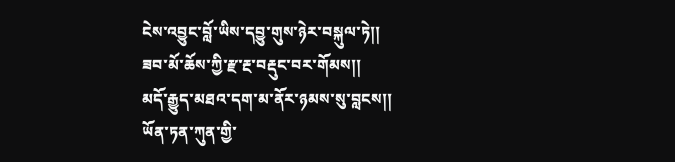ངེས་འབྱུང་བློ་ཡིས་དབྱུ་གུས་ཉེར་བསྐུལ་ཏེ།།
ཟབ་མོ་ཆོས་ཀྱི་རྫ་རྔ་བརྡུང་བར་གོམས།།
མདོ་རྒྱུད་མཐའ་དག་མ་ནོར་ཉམས་སུ་བླངས།།
ཡོན་ཏན་ཀུན་གྱི་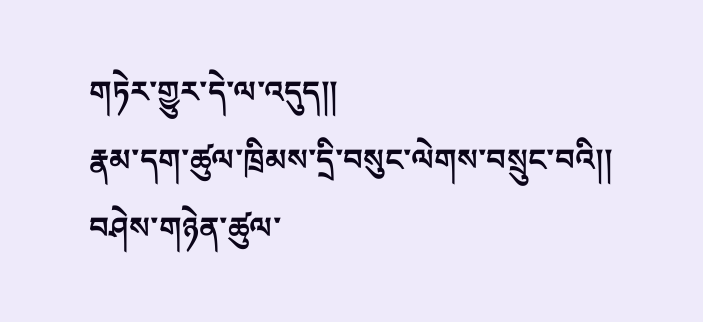གཏེར་གྱུར་དེ་ལ་འདུད།།
རྣམ་དག་ཚུལ་ཁྲིམས་དྲི་བསུང་ལེགས་བསྲུང་བའི།།
བཤེས་གཉེན་ཚུལ་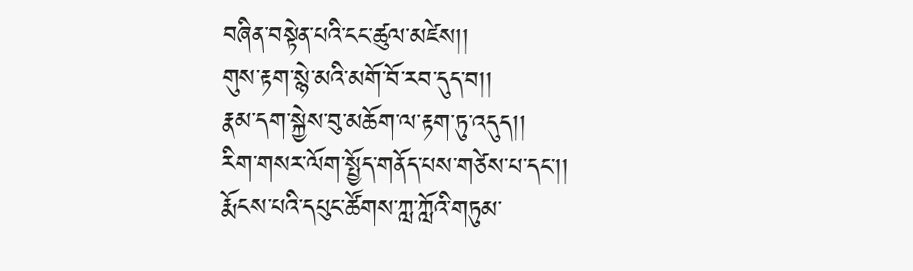བཞིན་བསྟེན་པའི་ངང་ཚུལ་མཛེས།།
གུས་རྟག་སྙེ་མའི་མགོ་བོ་རབ་དུད་བ།།
རྣམ་དག་སྐྱེས་བུ་མཆོག་ལ་རྟག་ཏུ་འདུད།།
རིག་གསར་ལོག་སྤྱོད་གནོད་པས་གཙེས་པ་དང་།།
རྨོངས་པའི་དཔུང་ཚོགས་ཀླ་ཀློའི་གཏུམ་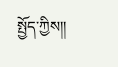སྤྱོད་ཀྱིས།།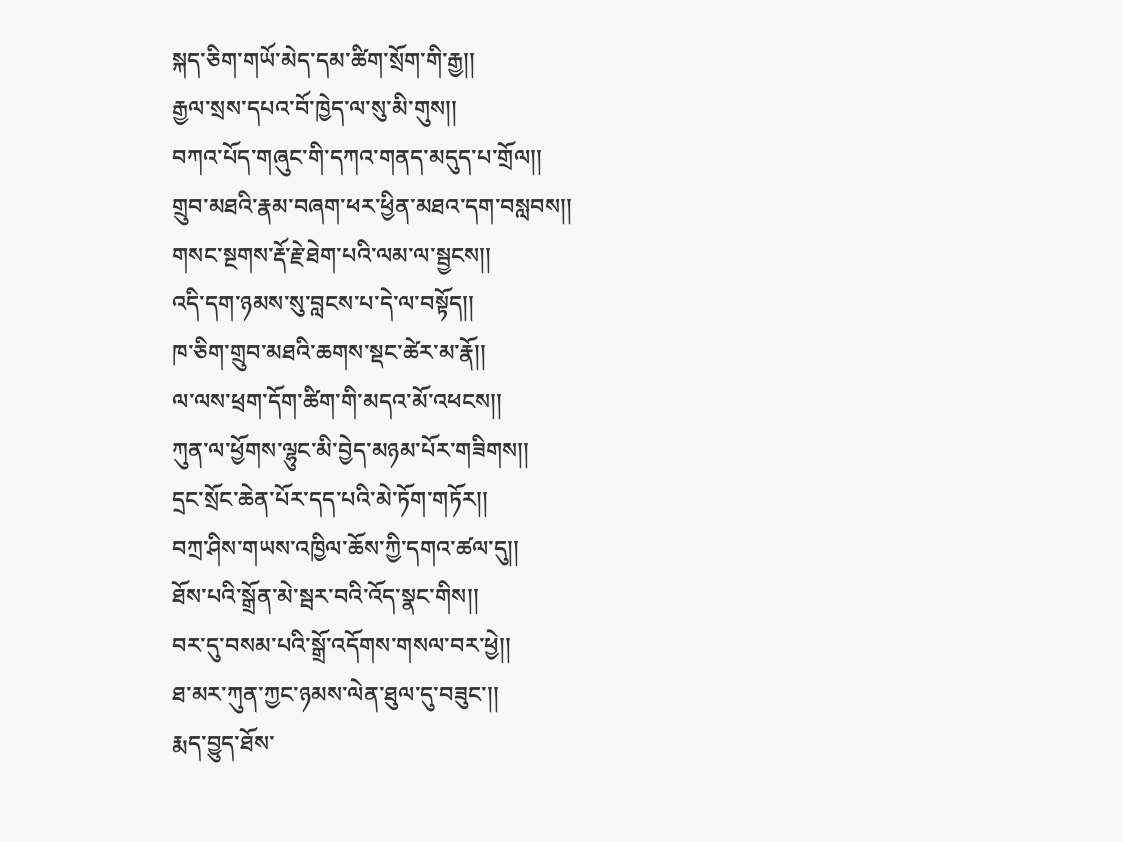སྐད་ཅིག་གཡོ་མེད་དམ་ཚིག་སྲོག་གི་རྒྱ།།
རྒྱལ་སྲས་དཔའ་བོ་ཁྱེད་ལ་སུ་མི་གུས།།
བཀའ་པོད་གཞུང་གི་དཀའ་གནད་མདུད་པ་གྲོལ།།
གྲུབ་མཐའི་རྣམ་བཞག་ཕར་ཕྱིན་མཐའ་དག་བསླབས།།
གསང་སྔགས་རྡོ་རྗེ་ཐེག་པའི་ལམ་ལ་སྦྱངས།།
འདི་དག་ཉམས་སུ་བླངས་པ་དེ་ལ་བསྟོད།།
ཁ་ཅིག་གྲུབ་མཐའི་ཆགས་སྡང་ཚེར་མ་རྣོ།།
ལ་ལས་ཕྲག་དོག་ཚིག་གི་མདའ་མོ་འཕངས།།
ཀུན་ལ་ཕྱོགས་ལྷུང་མི་བྱེད་མཉམ་པོར་གཟིགས།།
དྲང་སྲོང་ཆེན་པོར་དད་པའི་མེ་ཏོག་གཏོར།།
བཀྲ་ཤིས་གཡས་འཁྱིལ་ཆོས་ཀྱི་དགའ་ཚལ་དུ།།
ཐོས་པའི་སྒྲོན་མེ་སྦར་བའི་འོད་སྣང་གིས།།
བར་དུ་བསམ་པའི་སྒྲོ་འདོགས་གསལ་བར་ཕྱེ།།
ཐ་མར་ཀུན་ཀྱང་ཉམས་ལེན་ཐུལ་དུ་བཟུང་།།
རྨད་བྱུད་ཐོས་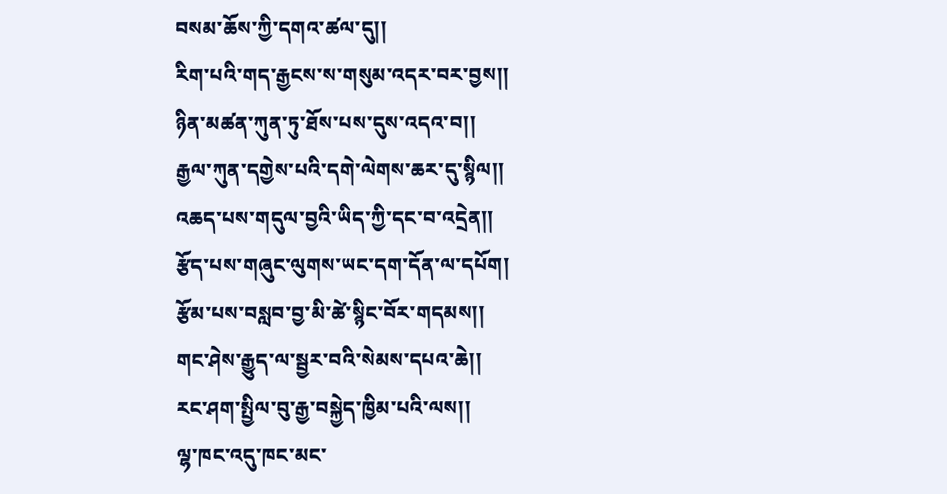བསམ་ཆོས་ཀྱི་དགའ་ཚལ་དུ།།
རིག་པའི་གད་རྒྱངས་ས་གསུམ་འདར་བར་བྱས།།
ཉིན་མཚན་ཀུན་ཏུ་ཐོས་པས་དུས་འདའ་བ།།
རྒྱལ་ཀུན་དགྱེས་པའི་དགེ་ལེགས་ཆར་དུ་སྙིལ།།
འཆད་པས་གདུལ་བྱའི་ཡིད་ཀྱི་དང་བ་འདྲེན།།
རྩོད་པས་གཞུང་ལུགས་ཡང་དག་དོན་ལ་དཔོག།
རྩོམ་པས་བསླབ་བྱ་མི་ཚེ་སྙིང་བོར་གདམས།།
གང་ཤེས་རྒྱུད་ལ་སྦྱར་བའི་སེམས་དཔའ་ཆེ།།
རང་ཤག་སྤྱིལ་བུ་རྒྱ་བསྐྱེད་ཁྱིམ་པའི་ལས།།
ལྷ་ཁང་འདུ་ཁང་མང་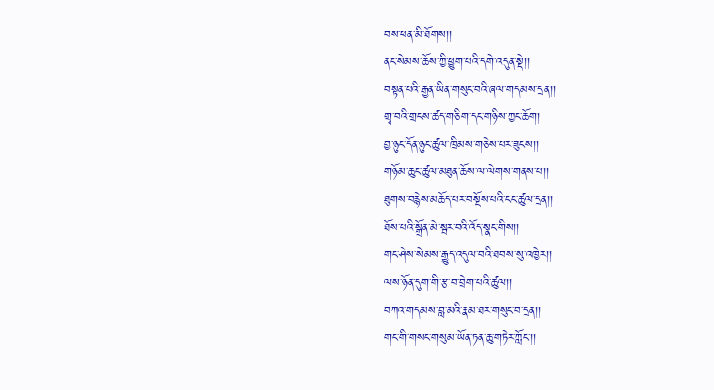བས་ཕན་མི་ཐོགས།།
ནང་སེམས་ཆོས་ཀྱི་ཕྱུག་པའི་དགེ་འདུན་སྡེ།།
བསྟན་པའི་རྒྱན་ཡིན་གསུང་བའི་ཞལ་གདམས་དྲན།།
གྲྭ་བའི་གྲངས་ཚད་གཅིག་དང་གཉིས་ཀྱང་ཆོག།
བྱ་ཉུང་དོན་ཉུང་ཚུལ་ཁྲིམས་གཅེས་པར་ཟུངས།།
གཉོམ་ཆུང་ཚུལ་མཐུན་ཆོས་ལ་ལེགས་གནས་པ།།
ཐུགས་བརྙེས་མཆོད་པར་བསྔོས་པའི་ངང་ཚུལ་དྲན།།
ཐོས་པའི་སྒྲོན་མེ་སྦར་བའི་འོད་སྣང་གིས།།
གང་ཤེས་སེམས་རྒྱུད་འདུལ་བའི་ཐབས་སུ་འཁྱེར།།
ལས་ཉོན་དུག་གི་རྩ་བ་བྲེག་པའི་ཚུལ།།
བཀའ་གདམས་བླ་མའི་རྣམ་ཐར་གསུང་བ་དྲན།།
གང་གི་གསང་གསུམ་ཡོན་ཏན་ཆུ་གཏེར་ཀློང་།།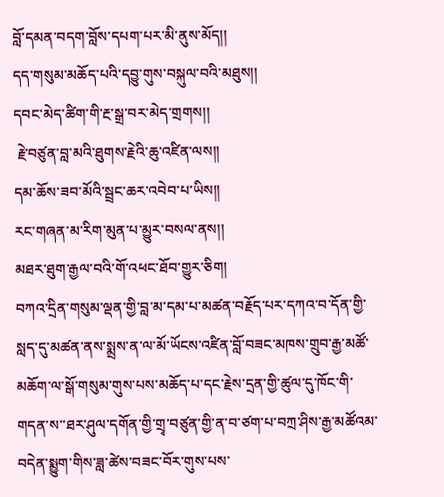བློ་དམན་བདག་བློས་དཔག་པར་མི་ནུས་མོད།།
དད་གསུམ་མཆོད་པའི་དབྱུ་གུས་བསྐུལ་བའི་མཐུས།།
དབང་མེད་ཚིག་གི་རྔ་སྒྲ་བར་མེད་གྲགས།།
 རྗེ་བཙུན་བླ་མའི་ཐུགས་རྗེའི་ཆུ་འཛིན་ལས།།
དམ་ཆོས་ཟབ་མོའི་སྦྲང་ཆར་འབེབ་པ་ཡིས།།
རང་གཞན་མ་རིག་མུན་པ་མྱུར་བསལ་ནས།།
མཐར་ཐུག་རྒྱལ་བའི་གོ་འཕང་ཐོབ་གྱུར་ཅིག།
བཀའ་དྲིན་གསུམ་ལྡན་གྱི་བླ་མ་དམ་པ་མཚན་བརྗོད་པར་དཀའ་བ་དོན་གྱི་སླད་དུ་མཚན་ནས་སྨྲས་ན་ལ་མོ་ཡོངས་འཛིན་བློ་བཟང་མཁས་གྲུབ་རྒྱ་མཚོ་མཆོག་ལ་སྒོ་གསུམ་གུས་པས་མཆོད་པ་དང་རྗེས་དྲན་གྱི་ཚུལ་དུ་ཁོང་གི་གདན་ས་་ཐར་ཤུལ་དགོན་གྱི་གྲྭ་བཙུན་གྱི་ན་བ་ཙག་པ་བཀྲ་ཤིས་རྒྱ་མཚོའམ་བདེན་སྨྱུག་གིས་ཟླ་ཚེས་བཟང་བོར་གུས་པས་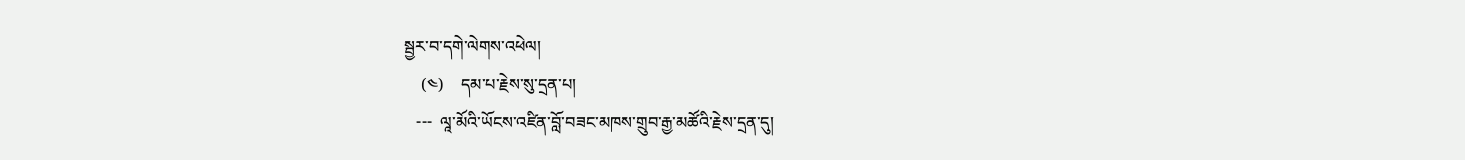སྦྱར་བ་དགེ་ལེགས་འཕེལ།
    (༤)    དམ་པ་རྗེས་སུ་དྲན་པ།
   ---  ལཱ་མོའི་ཡོངས་འཛིན་བློ་བཟང་མཁས་གྲུབ་རྒྱ་མཚོའི་རྗེས་དྲན་དུ།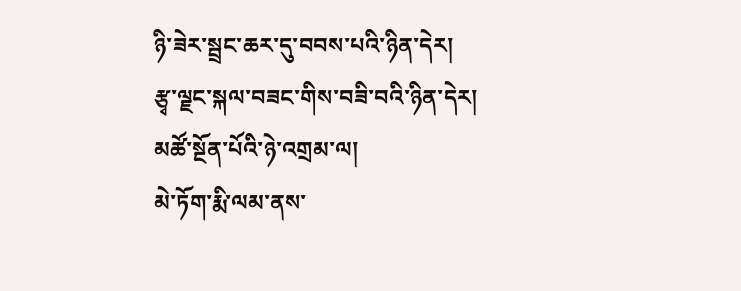ཉི་ཟེར་སྦྲང་ཆར་དུ་བབས་པའི་ཉིན་དེར།
རྩྭ་ལྗང་སྐལ་བཟང་གིས་བཟི་བའི་ཉིན་དེར།
མཚོ་སྔོན་པོའི་ཉེ་འགྲམ་ལ།
མེ་ཏོག་རྨི་ལམ་ནས་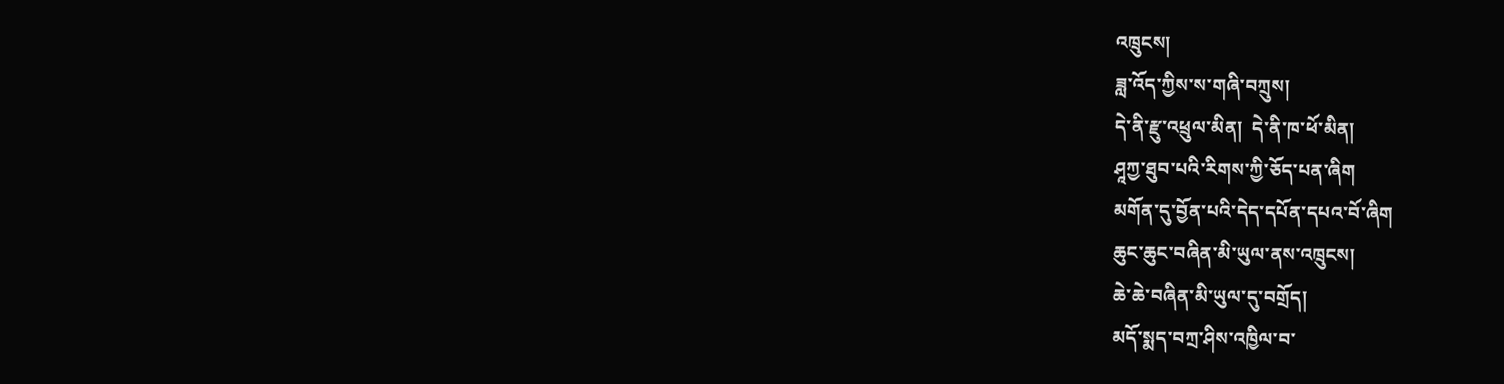འཁྲུངས།
ཟླ་འོད་ཀྱིས་ས་གཞི་བཀྲུས།
དེ་ནི་རྫུ་འཕྲུལ་མིན།  དེ་ནི་ཁ་ཕོ་མིན།
ཤཱཀྱ་ཐུབ་པའི་རིགས་ཀྱི་ཅོད་པན་ཞིག
མགོན་དུ་བྱོན་པའི་དེད་དཔོན་དཔའ་བོ་ཞིག
ཆུང་ཆུང་བཞིན་མི་ཡུལ་ནས་འཁྲུངས།
ཆེ་ཆེ་བཞིན་མི་ཡུལ་དུ་བགྲོད།
མདོ་སྨད་བཀྲ་ཤིས་འཁྱིལ་བ་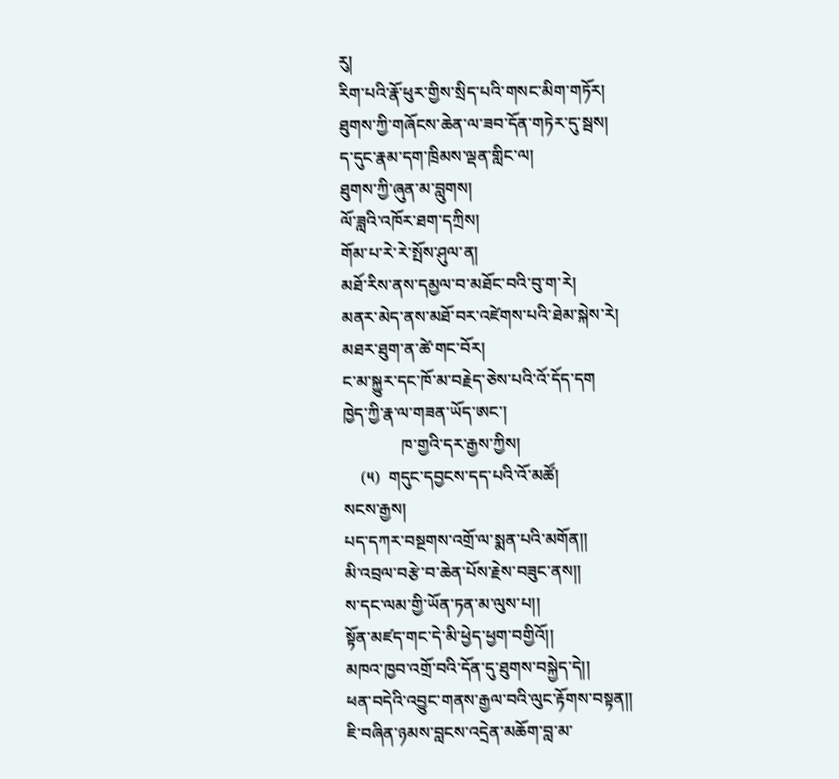རུ།
རིག་པའི་རྣོ་ཕུར་གྱིས་སྲིད་པའི་གསང་མིག་གཏོར།
ཐུགས་ཀྱི་གཞོངས་ཆེན་ལ་ཟབ་དོན་གཏེར་དུ་སྦས།
ད་དུང་རྣམ་དག་ཁྲིམས་ལྡན་གླིང་ལ།
ཐུགས་ཀྱི་ཞུན་མ་བླུགས།
ལོ་ཟླའི་འཁོར་ཐག་དཀྲིས།
གོམ་པ་རེ་རེ་སྤོས་ཤུལ་ན།
མཐོ་རིས་ནས་དམྱལ་བ་མཐོང་བའི་བུ་ག་རེ།
མནར་མེད་ནས་མཐོ་བར་འཛེགས་པའི་ཐེམ་སྐེས་རེ།
མཐར་ཐུག་ན་ཚེ་གང་བོར།
ང་མ་སྐྱུར་དང་ཁོ་མ་བརྗེད་ཅེས་པའི་འོ་དོད་དག
ཁྱེད་ཀྱི་རྣ་ལ་གཟན་ཡོད་ཨང་།
              ཁ་གྱའི་དར་རྒྱས་ཀྱིས།
    (༥)  གདུང་དབྱངས་དད་པའི་འོ་མཚོ།
སངས་རྒྱས།
པད་དཀར་བསྔགས་འགྲོ་ལ་སྨན་པའི་མགོན།།
མི་འབྲལ་བརྩེ་བ་ཆེན་པོས་རྗེས་བཟུང་ནས།།
ས་དང་ལམ་གྱི་ཡོན་ཏན་མ་ལུས་པ།།
སྟོན་མཛད་གང་དེ་མི་ཕྱེད་ཕྱག་བགྱིའོ།།
མཁའ་ཁྱབ་འགྲོ་བའི་དོན་དུ་ཐུགས་བསྐྱེད་དེ།།
ཕན་བདེའི་འབྱུང་གནས་རྒྱལ་བའི་ལུང་རྟོགས་བསྟན།།
ཇི་བཞིན་ཉམས་བླངས་འདྲེན་མཆོག་བླ་མ་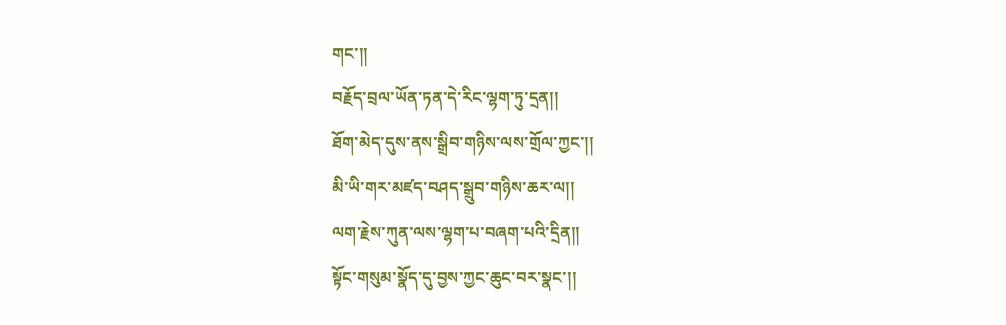གང་།།
བརྗོད་བྲལ་ཡོན་ཏན་དེ་རིང་ལྷག་ཏུ་དྲན།།
ཐོག་མེད་དུས་ནས་སྒྲིབ་གཉིས་ལས་གྲོལ་ཀྱང་།།
མི་ཡི་གར་མཛད་བཤད་སྒྲུབ་གཉིས་ཆར་ལ།།
ལག་རྗེས་ཀུན་ལས་ལྷག་པ་བཞག་པའི་དྲིན།།
སྟོང་གསུམ་སྣོད་དུ་བྱས་ཀྱང་ཆུང་བར་སྣང་།།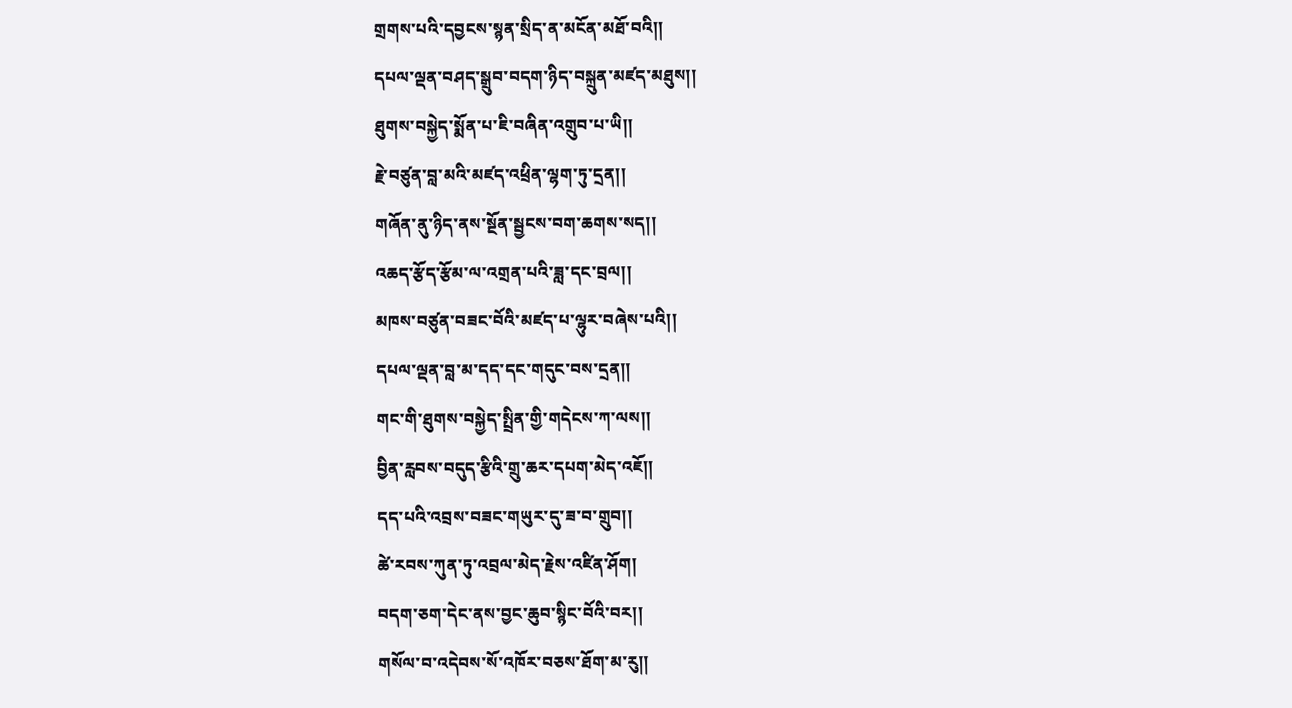གྲགས་པའི་དབྱངས་སྙན་སྲིད་ན་མངོན་མཐོ་བའི།།
དཔལ་ལྡན་བཤད་སྒྲུབ་བདག་ཉིད་བསྐྲུན་མཛད་མཐུས།།
ཐུགས་བསྐྱེད་སྨོན་པ་ཇི་བཞིན་འགྲུབ་པ་ཡི།།
རྗེ་བཙུན་བླ་མའི་མཛད་འཕྲིན་ལྷག་ཏུ་དྲན།།
གཞོན་ནུ་ཉིད་ནས་སྔོན་སྦྱངས་བག་ཆགས་སད།།
འཆད་རྩོད་རྩོམ་ལ་འགྲན་པའི་ཟླ་དང་བྲལ།།
མཁས་བཙུན་བཟང་བོའི་མཛད་པ་ལྷུར་བཞེས་པའི།།
དཔལ་ལྡན་བླ་མ་དད་དང་གདུང་བས་དྲན།།
གང་གི་ཐུགས་བསྐྱེད་སྤྲིན་གྱི་གདེངས་ཀ་ལས།།
བྱིན་རླབས་བདུད་རྩིའི་གྲུ་ཆར་དཔག་མེད་འཇོ།།
དད་པའི་འབྲས་བཟང་གཡུར་དུ་ཟ་བ་གྲུབ།།
ཚེ་རབས་ཀུན་ཏུ་འབྲལ་མེད་རྗེས་འཛིན་ཤོག།
བདག་ཅག་དེང་ནས་བྱང་ཆུབ་སྙིང་བོའི་བར།།
གསོལ་བ་འདེབས་སོ་འཁོར་བཅས་ཐོག་མ་རུ།།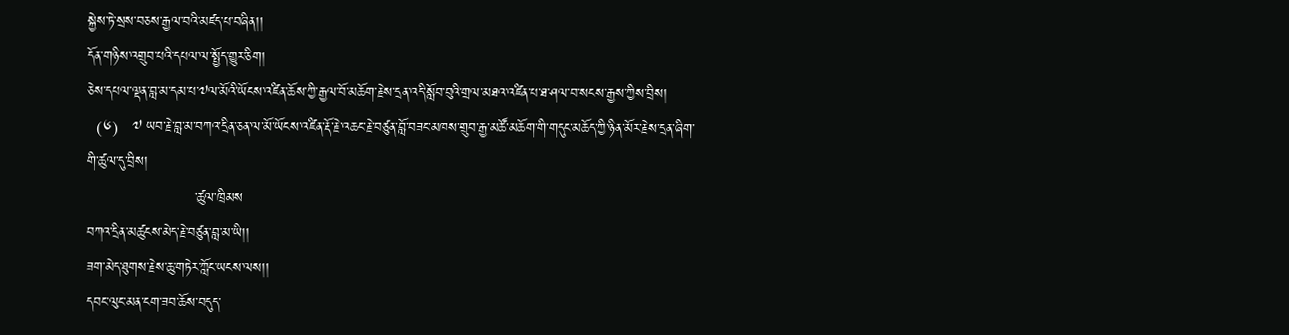སྐྱེས་ཏེ་སྲས་བཅས་རྒྱལ་བའི་མཛད་པ་བཞིན།།
དོན་གཉིས་འགྲུབ་པའི་དཔལ་ལ་སྤྱོད་གྱུར་ཅིག།
ཅེས་དཔལ་ལྡན་བླ་མ་དམ་པ་༧ལ་མོའི་ཡོངས་འཛིན་ཆོས་ཀྱི་རྒྱལ་བོ་མཆོག་རྗེས་དྲན་འདི་སློབ་བུའི་གྲལ་མཐའ་འཛིན་པ་ཐ་ཤལ་བ་སངས་རྒྱས་ཀྱིས་བྲིས།
  (༦)   ༧ ཡབ་རྗེ་བླ་མ་བཀའ་དྲིན་ཅན་ལ་མོ་ཡོངས་འཛིན་རྡོ་རྗེ་འཆང་རྗེ་བཙུན་བློ་བཟང་མཁས་གྲུབ་རྒྱ་མཚོ་མཆོག་གི་གདུང་མཆོད་ཀྱི་ཉིན་མོར་རྗེས་དྲན་ཞིག་གི་ཚུལ་དུ་བྲིས།
                       ་ཚུལ་ཁྲིམས
བཀའ་དྲིན་མཚུངས་མེད་རྗེ་བཙུན་བླ་མ་ཡི།།
ཟག་མེད་ཐུགས་རྗེས་ཆུ་གཏེར་ཀློང་ཡངས་ལས།།
དབང་ལུང་མན་ངག་ཟབ་ཆོས་བདུད་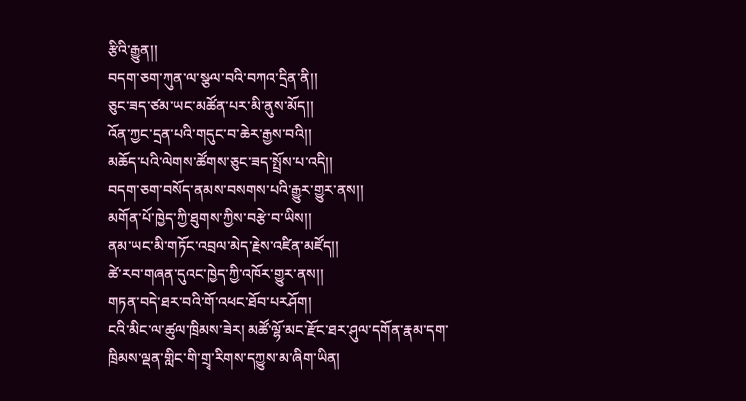རྩིའི་རྒྱུན།།
བདག་ཅག་ཀུན་ལ་སྩལ་བའི་བཀའ་དྲིན་ནི།།
ཅུང་ཟད་ཙམ་ཡང་མཚོན་པར་མི་ནུས་མོད།།
འོན་ཀྱང་དྲན་པའི་གདུང་བ་ཆེར་རྒྱས་བའི།།
མཆོད་པའི་ལེགས་ཚོགས་ཅུང་ཟད་སྤྲོས་པ་འདི།།
བདག་ཅག་བསོད་ནམས་བསགས་པའི་རྒྱུར་གྱུར་ནས།།
མགོན་པོ་ཁྱེད་ཀྱི་ཐུགས་ཀྱིས་བརྩེ་བ་ཡིས།།
ནམ་ཡང་མི་གཏོང་འབྲལ་མེད་རྗེས་འཛིན་མཛོད།།
ཚེ་རབ་གཞན་དུའང་ཁྱེད་ཀྱི་འཁོར་གྱུར་ནས།།
གཏན་བདེ་ཐར་བའི་གོ་འཕང་ཐོབ་པརཤོག།
ངའི་མིང་ལ་ཚུལ་ཁྲིམས་ཟེར། མཚོ་ལྷོ་མང་རྫོང་ཐར་ཤུལ་དགོན་རྣམ་དག་ཁྲིམས་ལྡན་གླིང་གི་གྲྭ་རིགས་དཀྱུས་མ་ཞིག་ཡིན།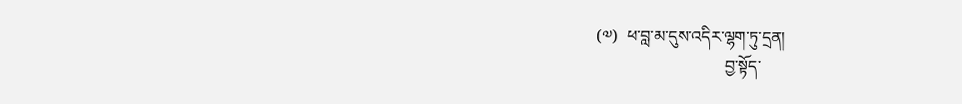(༧)  ཕ་བླ་མ་དུས་འདིར་ལྷག་ཏུ་དྲན།
                               བྱ་སྟོད་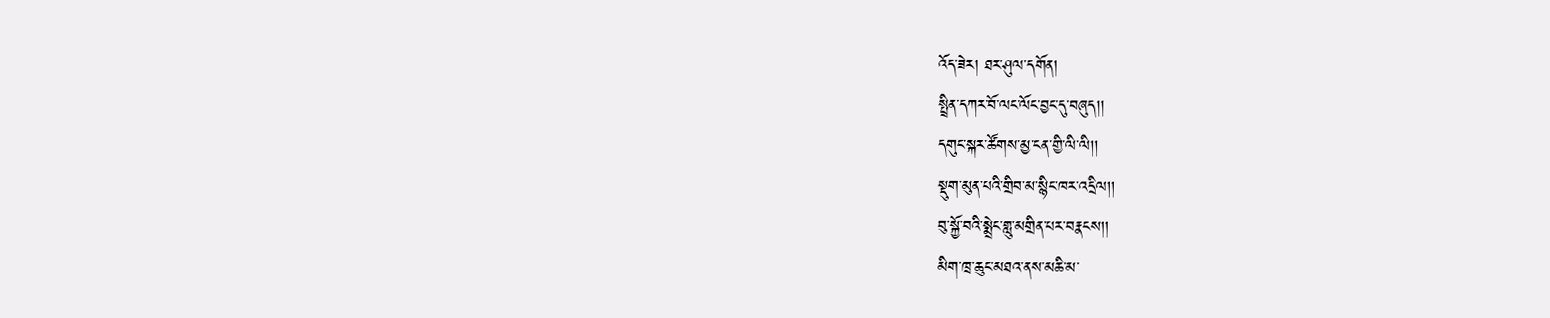འོད་ཟེར། ཐར་ཤུལ་དགོན།
སྤྲིན་དཀར་བོ་ལང་ལོང་བྱང་དུ་བཞུད།།
དགུང་སྐར་ཚོགས་མྱ་ངན་གྱི་ལི་ལི།།
སྡུག་མུན་པའི་གྲིབ་མ་སྙིང་ཁར་འདྲིལ།།
བུ་སྐྱོ་བའི་སྨྲེང་གླུ་མགྲིན་པར་བརྣངས།།
མིག་ཁྲ་ཆུང་མཐའ་ནས་མཆི་མ་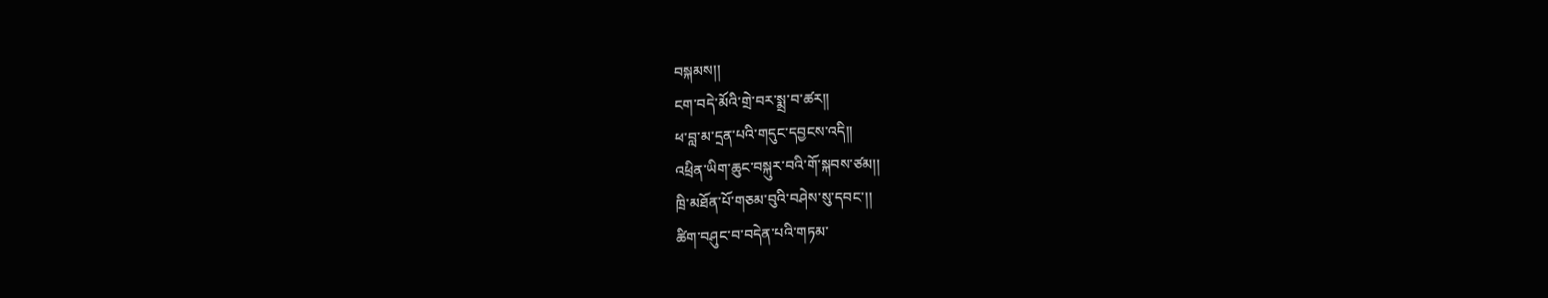བསྐམས།།
ངག་བདེ་མོའི་གྲེ་བར་སྨྲ་བ་ཚར།།
ཕ་བླ་མ་དྲན་པའི་གདུང་དབྱངས་འདི།།
འཕྲིན་ཡིག་ཆུང་བསྐུར་བའི་གོ་སྐབས་ཙམ།།
ཁྲི་མཐོན་པོ་གཅམ་བུའི་བཤེས་སུ་དབང་།།
ཚིག་བཤུང་བ་བདེན་པའི་གཏམ་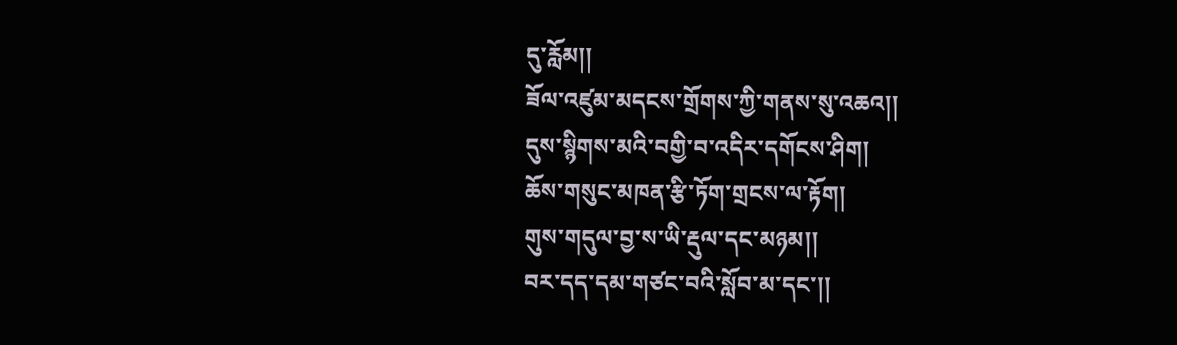དུ་རློམ།།
ཟོལ་འཛུམ་མདངས་གྲོགས་ཀྱི་གནས་སུ་འཆའ།།
དུས་སྙིགས་མའི་བགྱི་བ་འདིར་དགོངས་ཤིག།
ཆོས་གསུང་མཁན་རྩི་ཏོག་གྲངས་ལ་རྟོག།
གུས་གདུལ་བྱ་ས་ཡི་རྡུལ་དང་མཉམ།།
བར་དད་དམ་གཙང་བའི་སློབ་མ་དང་།།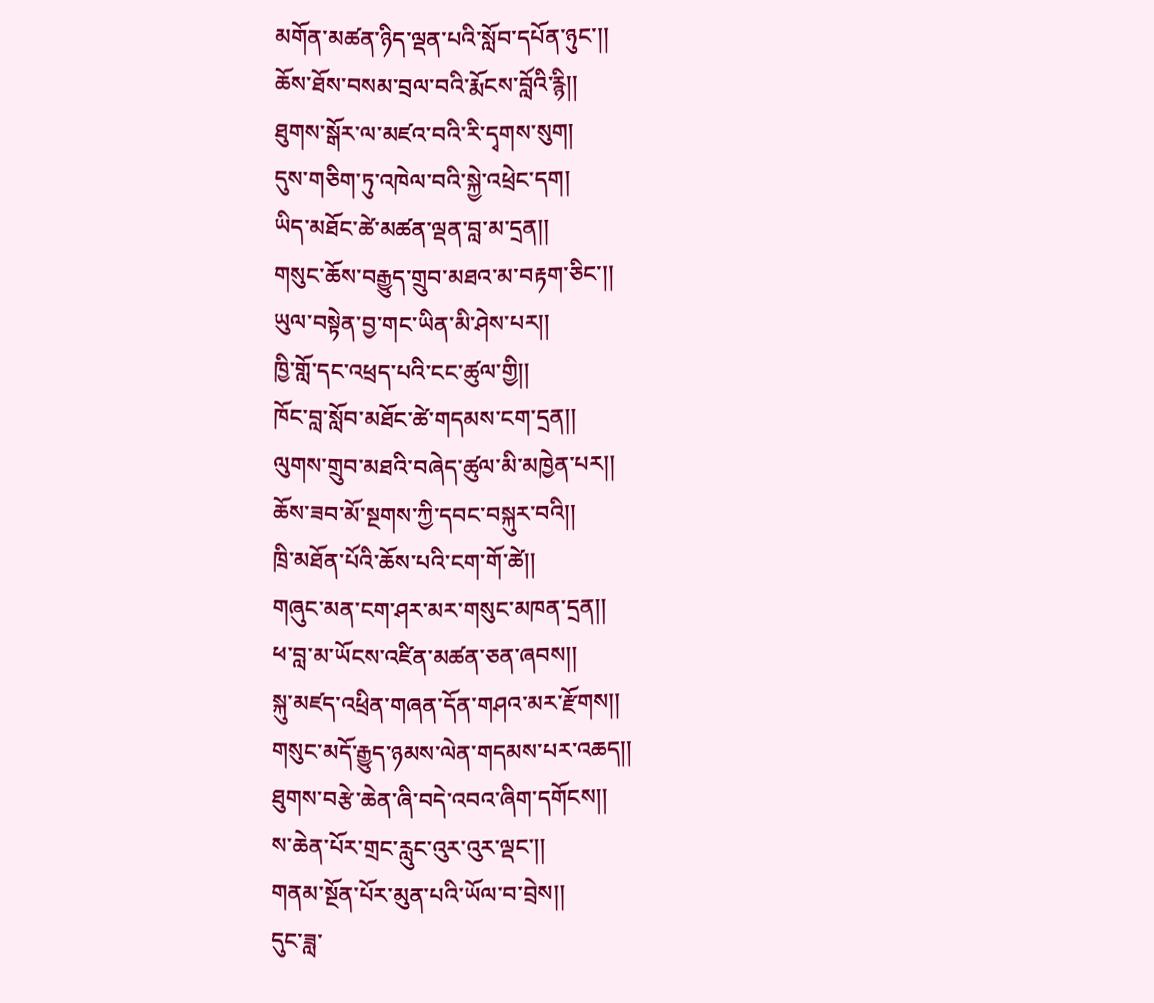མགོན་མཚན་ཉིད་ལྡན་པའི་སློབ་དཔོན་ཉུང་།།
ཆོས་ཐོས་བསམ་བྲལ་བའི་རྨོངས་བློའི་རྙི།།
ཐུགས་སྒོར་ལ་མཛའ་བའི་རི་དྭགས་སུག།
དུས་གཅིག་ཏུ་འཁེལ་བའི་སྐྱེ་འཕྲེང་དག།
ཡིད་མཐོང་ཚེ་མཚན་ལྡན་བླ་མ་དྲན།།
གསུང་ཆོས་བརྒྱུད་གྲུབ་མཐའ་མ་བརྟག་ཅིང་།།
ཡུལ་བསྟེན་བྱ་གང་ཡིན་མི་ཤེས་པར།།
ཁྱི་གློ་དང་འཕྲད་པའི་ངང་ཚུལ་གྱི།།
ཁོང་བླ་སློབ་མཐོང་ཚེ་གདམས་ངག་དྲན།།
ལུགས་གྲུབ་མཐའི་བཞེད་ཚུལ་མི་མཁྱེན་པར།།
ཆོས་ཟབ་མོ་སྔགས་ཀྱི་དབང་བསྐུར་བའི།།
ཁྲི་མཐོན་པོའི་ཆོས་པའི་ངག་གོ་ཚེ།།
གཞུང་མན་ངག་ཤར་མར་གསུང་མཁན་དྲན།།
ཕ་བླ་མ་ཡོངས་འཛིན་མཚན་ཅན་ཞབས།།
སྐུ་མཛད་འཕྲིན་གཞན་དོན་གཤའ་མར་རྫོགས།།
གསུང་མདོ་རྒྱུད་ཉམས་ལེན་གདམས་པར་འཆད།།
ཐུགས་བརྩེ་ཆེན་ཞི་བདེ་འབའ་ཞིག་དགོངས།།
ས་ཆེན་པོར་གྲང་རླུང་འུར་འུར་ལྡང་།།
གནམ་སྔོན་པོར་མུན་པའི་ཡོལ་བ་བྲེས།།
དུང་ཟླ་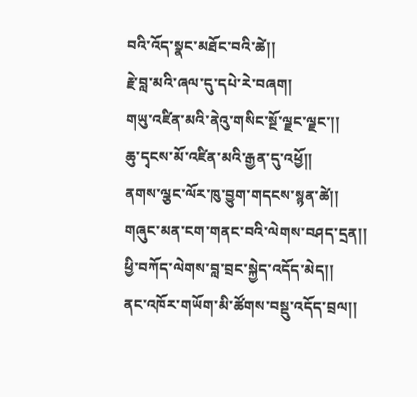བའི་འོད་སྣང་མཐོང་བའི་ཚེ།།
རྗེ་བླ་མའི་ཞལ་དུ་དཔེ་རེ་བཞག།
གཡུ་འཛིན་མའི་ནེའུ་གསིང་སྔོ་ལྗང་ལྗང་།།
ཆུ་དྭངས་མོ་འཛིན་མའི་རྒྱན་དུ་འཕྱོ།།
ནགས་ལྕང་ལོར་ཁུ་བྱུག་གདངས་སྙན་ཚེ།།
གཞུང་མན་ངག་གནང་བའི་ལེགས་བཤད་དྲན།།
ཕྱི་བཀོད་ལེགས་བླ་བྲང་སྐྱེད་འདོད་མེད།།
ནང་འཁོར་གཡོག་མི་ཚོགས་བསྡུ་འདོད་བྲལ།།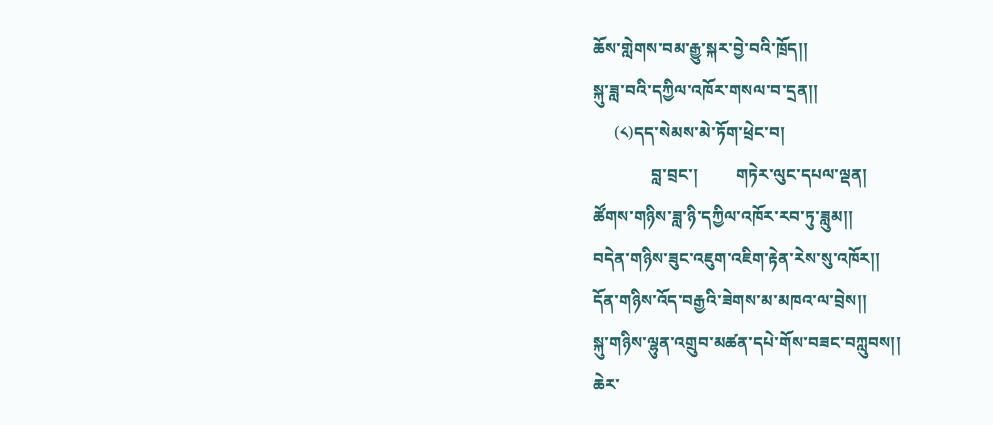ཆོས་གླེགས་བམ་རྒྱུ་སྐར་བྱེ་བའི་ཁྲོད།།
སྐུ་ཟླ་བའི་དཀྱིལ་འཁོར་གསལ་བ་དྲན།།
     (༨)དད་སེམས་མེ་ཏོག་ཕྲེང་བ།
              བླ་བྲང་།         གཏེར་ལུང་དཔལ་ལྡན།
ཚོགས་གཉིས་ཟླ་ཉི་དཀྱིལ་འཁོར་རབ་ཏུ་ཟླུམ།།
བདེན་གཉིས་ཟུང་འཇུག་འཇིག་རྟེན་རེས་སུ་འཁོར།།
དོན་གཉིས་འོད་བརྒྱའི་ཟེགས་མ་མཁའ་ལ་བྲེས།།
སྐུ་གཉིས་ལྷུན་འགྲུབ་མཚན་དཔེ་གོས་བཟང་བཀླུབས།།
ཆེར་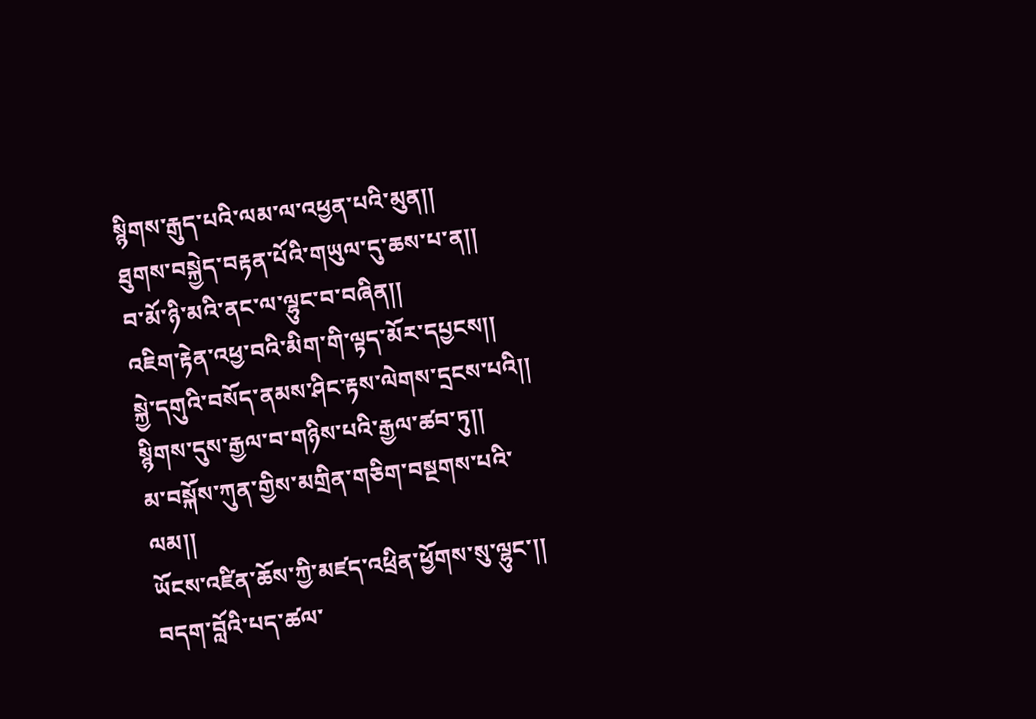སྙིགས་རྒུད་པའི་ལམ་ལ་འཕྱན་པའི་མུན།།
ཐུགས་བསྐྱེད་བརྟན་པོའི་གཡུལ་དུ་ཆས་པ་ན།།
བ་མོ་ཉི་མའི་ནང་ལ་ལྷུང་བ་བཞིན།།
འཇིག་རྟེན་འཕྱ་བའི་མིག་གི་ལྟད་མོར་དཔྱངས།།
སྐྱེ་དགུའི་བསོད་ནམས་ཤིང་རྟས་ལེགས་དྲངས་པའི།།
སྙིགས་དུས་རྒྱལ་བ་གཉིས་པའི་རྒྱལ་ཚབ་ཏུ།།
མ་བསྐོས་ཀུན་གྱིས་མགྲིན་གཅིག་བསྔགས་པའི་ལམ།།
ཡོངས་འཛིན་ཆོས་ཀྱི་མཛད་འཕྲིན་ཕྱོགས་སུ་ལྷུང་།།
བདག་བློའི་པད་ཚལ་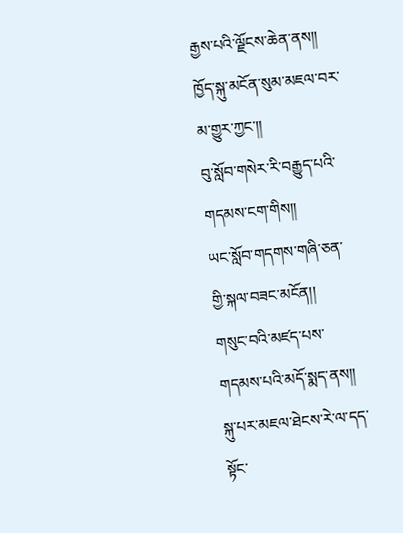རྒྱས་པའི་ལྗོངས་ཆེན་ནས།།
ཁྱོད་སྐུ་མངོན་སུམ་མཇལ་བར་མ་གྱུར་ཀྱང་།།
བུ་སློབ་གསེར་རི་བརྒྱུད་པའི་གདམས་ངག་གིས།།
ཡང་སློབ་གདགས་གཞི་ཅན་གྱི་སྐལ་བཟང་མངོན།།
གསུང་བའི་མཛད་པས་གདམས་པའི་མདོ་སྨད་ནས།།
སྐུ་པར་མཇལ་ཐེངས་རེ་ལ་དད་སྟོང་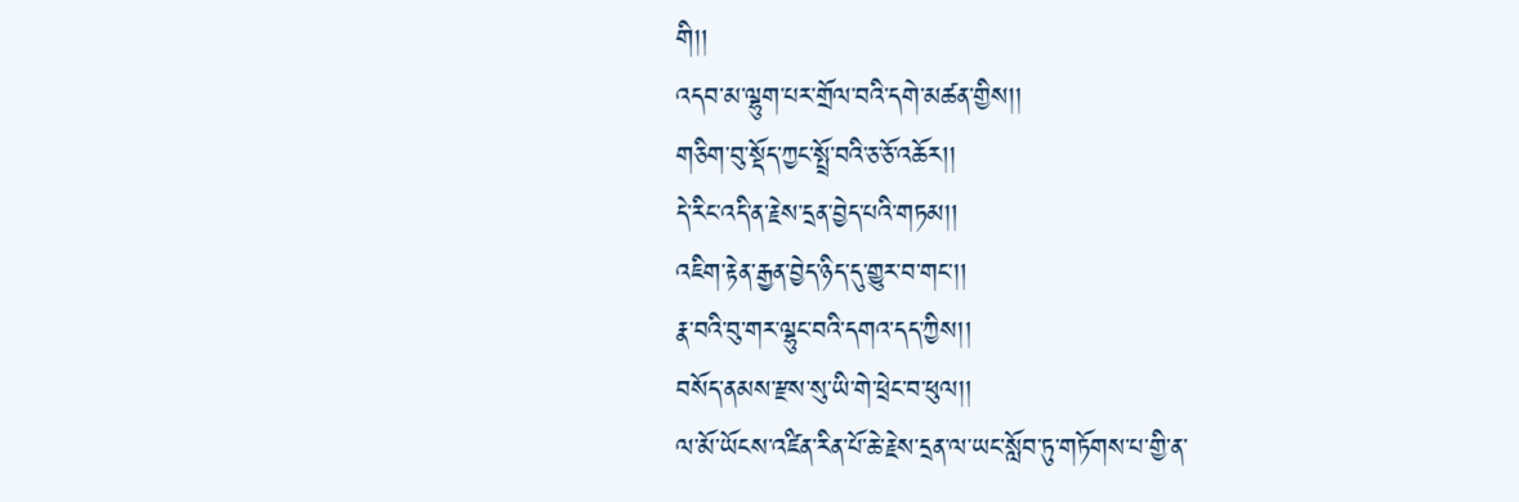གི།།
འདབ་མ་ལྷུག་པར་གྲོལ་བའི་དགེ་མཚན་གྱིས།།
གཅིག་བུ་སྡོད་ཀྱང་སྤྲོ་བའི་ཅ་ཅོ་འཆོར།།
དེ་རིང་འདི་ན་རྗེས་དྲན་བྱེད་པའི་གཏམ།།
འཇིག་རྟེན་རྒྱན་བྱེད་ཉིད་དུ་གྱུར་བ་གང་།།
རྣ་བའི་བུ་གར་ལྷུང་བའི་དགའ་དད་ཀྱིས།།
བསོད་ནམས་རྫས་སུ་ཡི་གེ་ཕྲེང་བ་ཕུལ།།
ལ་མོ་ཡོངས་འཛིན་རིན་པོ་ཆེ་རྗེས་དྲན་ལ་ཡང་སློབ་ཏུ་གཏོགས་པ་གྱི་ན་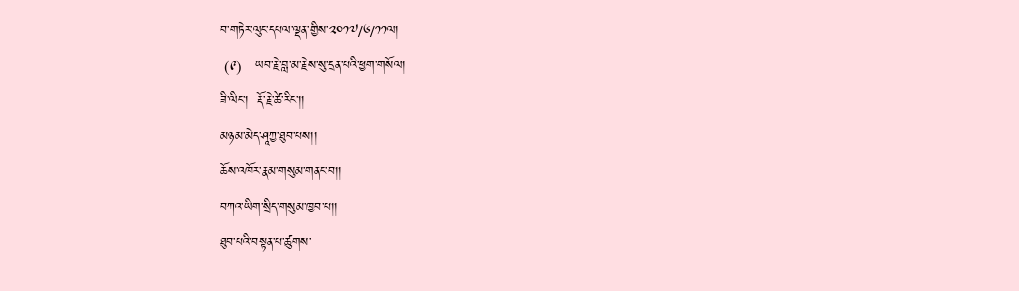བ་གཏེར་ལུང་དཔལ་ལྡན་གྱིས་༢༠༡༧/༦/༡༡ལ།
 (༩)   ཡབ་རྗེ་བླ་མ་རྗེས་སུ་དྲན་པའི་ཕྱག་གསོལ།
ཟི་ལིང་།  རྡོ་རྗེ་ཚེ་རིང་།།
མཉམ་མེད་ཤཱཀྱ་ཐུབ་པས།།
ཆོས་འཁོར་རྣམ་གསུམ་གནང་བ།།
བཀའ་ཡིག་སྲིད་གསུམ་ཁྱབ་པ།།
ཐུབ་པའི་བསྟན་པ་ཚུགས་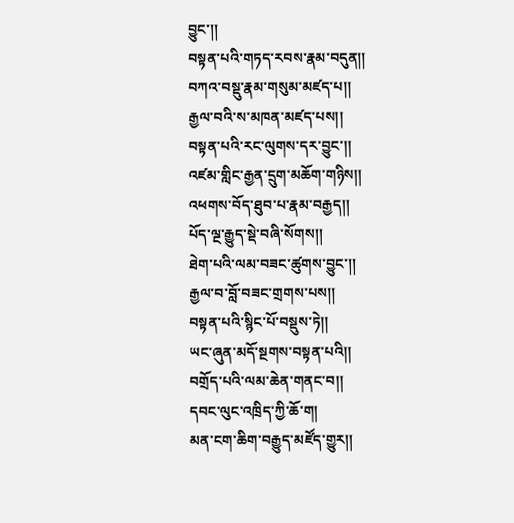བྱུང་།།
བསྟན་པའི་གཏད་རབས་རྣམ་བདུན།།
བཀའ་བསྡུ་རྣམ་གསུམ་མཛད་པ།།
རྒྱལ་བའི་ས་མཁན་མཛད་པས།།
བསྟན་པའི་རང་ལུགས་དར་བྱུང་།།
འཛམ་གླིང་རྒྱན་དྲུག་མཆོག་གཉིས།།
འཕགས་བོད་ཐུབ་པ་རྣམ་བརྒྱད།།
པོད་ལྔ་རྒྱུད་སྡེ་བཞི་སོགས།།
ཐེག་པའི་ལམ་བཟང་ཚུགས་བྱུང་།།
རྒྱལ་བ་བློ་བཟང་གྲགས་པས།།
བསྟན་པའི་སྙིང་པོ་བསྡུས་ཏེ།།
ཡང་ཞུན་མདོ་སྔགས་བསྟན་པའི།།
བགྲོད་པའི་ལམ་ཆེན་གནང་བ།།
དབང་ལུང་འཁྲིད་ཀྱི་ཆོ་ག།
མན་ངག་ཆིག་བརྒྱུད་མཛོད་གྱུར།།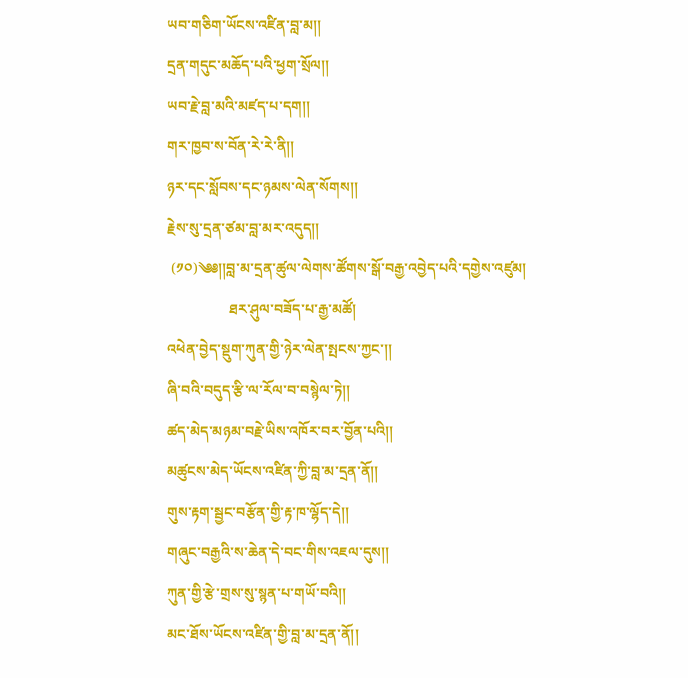ཡབ་གཅིག་ཡོངས་འཛིན་བླ་མ།།
དྲན་གདུང་མཆོད་པའི་ཕྱག་སྲོལ།།
ཡབ་རྗེ་བླ་མའི་མཛད་པ་དག།།
གར་ཁྱབ་ས་བོན་རེ་རེ་ནི།།
ཉར་དང་སློབས་དང་ཉམས་ལེན་སོགས།།
རྗེས་སུ་དྲན་ཙམ་བླ་མར་འདུད།།
 (༡༠)༄༅།།བླ་མ་དྲན་ཚུལ་ལེགས་ཚོགས་སྒོ་བརྒྱ་འབྱེད་པའི་དགྱེས་འཛུམ།
                 ཐར་ཤུལ་བཟོད་པ་རྒྱ་མཚོ།
འཕེན་བྱེད་སྡུག་ཀུན་གྱི་ཉེར་ལེན་སྤངས་ཀྱང་།།
ཞི་བའི་བདུད་རྩི་ལ་རོལ་བ་བསྙེལ་ཏེ།།
ཚད་མེད་མཉམ་བརྗེ་ཡིས་འཁོར་བར་བྱོན་པའི།།
མཚུངས་མེད་ཡོངས་འཛིན་ཀྱི་བླ་མ་དྲན་ནོ།།
གུས་རྟག་སྦྱང་བརྩོན་གྱི་རྟ་ཁ་ལྷོད་དེ།།
གཞུང་བརྒྱའི་ས་ཆེན་དེ་བང་གིས་འཇལ་དུས།།
ཀུན་གྱི་རྩེ་གྲས་སུ་སྙན་པ་གཡོ་བའི།།
མང་ཐོས་ཡོངས་འཛིན་གྱི་བླ་མ་དྲན་ནོ།།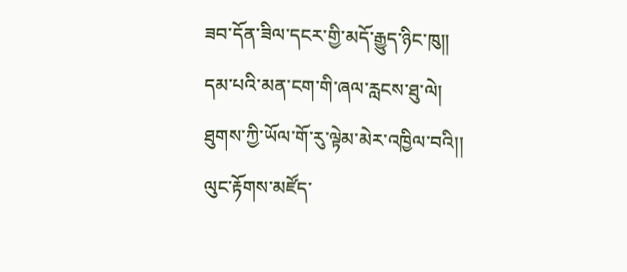ཟབ་དོན་ཟིལ་དངར་གྱི་མདོ་རྒྱུད་ཉིང་ཁུ།།
དམ་པའི་མན་ངག་གི་ཞལ་རླངས་ཐུ་ལེ།
ཐུགས་ཀྱི་ཡོལ་གོ་རུ་ལྟེམ་མེར་འཁྱིལ་བའི།།
ལུང་རྟོགས་མཛོད་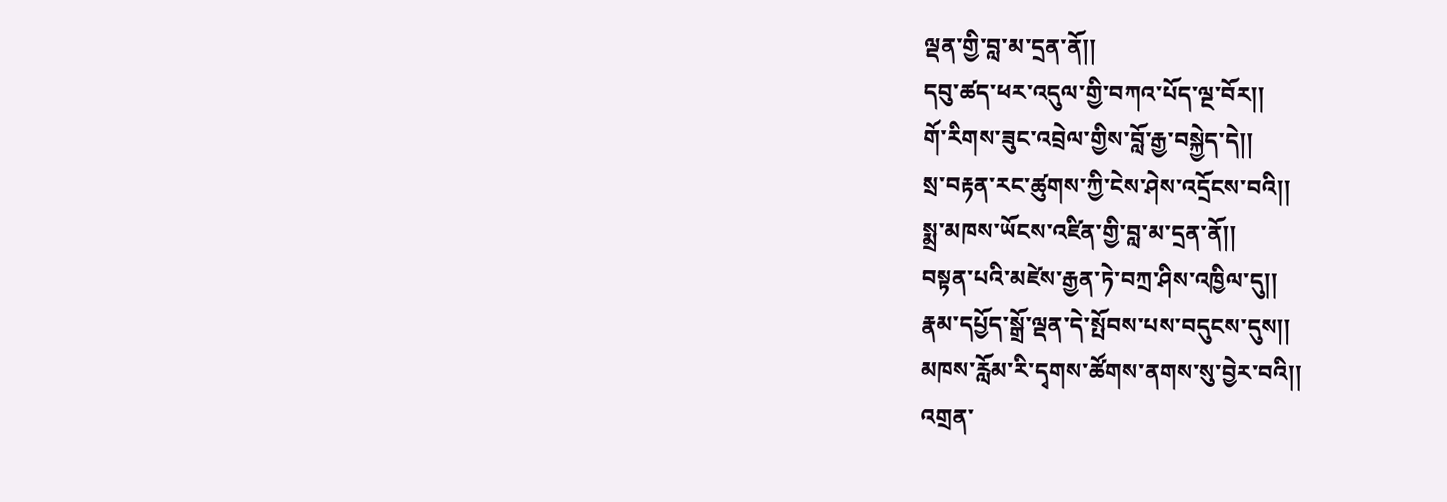ལྡན་གྱི་བླ་མ་དྲན་ནོ།།
དབུ་ཚད་ཕར་འདུལ་གྱི་བཀའ་པོད་ལྔ་བོར།།
གོ་རིགས་ཟུང་འབྲེལ་གྱིས་བློ་རྒྱ་བསྐྱེད་དེ།།
སྲ་བརྟན་རང་ཚུགས་ཀྱི་ངེས་ཤེས་འདྲོངས་བའི།།
སྨྲ་མཁས་ཡོངས་འཛིན་གྱི་བླ་མ་དྲན་ནོ།།
བསྟན་པའི་མཛེས་རྒྱན་ཏེ་བཀྲ་ཤིས་འཁྱིལ་དུ།།
རྣམ་དཔྱོད་སྒྲོ་ལྡན་དེ་སྤོབས་པས་བདུངས་དུས།།
མཁས་རློམ་རི་དྭགས་ཚོགས་ནགས་སུ་བྱེར་བའི།།
འགྲན་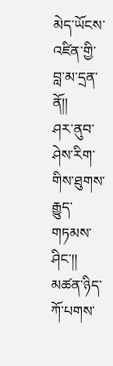མེད་ཡོངས་འཛིན་གྱི་བླ་མ་དྲན་ནོ།།
ཤར་ནུབ་ཤེས་རིག་གིས་ཐུགས་རྒྱུད་གཏམས་ཤིང་།།
མཚན་ཉིད་ཀོ་པགས་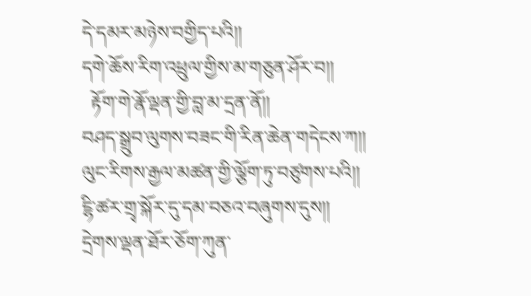དེ་དམར་མཉེས་བགྱིད་པའི།།
དགེ་ཆོས་རིག་འཕྲུལ་གྱིས་མ་གཅུན་ཤོར་བ།།
  རྟོག་གེ་རྣོ་ལྡན་གྱི་བླ་མ་དྲན་ནོ།།
བཤད་སྒྲུབ་ལུགས་བཟང་གི་རིན་ཆེན་གདེངས་ཀ།།
ལུང་རིགས་རྒྱལ་མཚན་གྱི་ལྕོག་ཏུ་བཙུགས་པའི།།
ངྷི་ཚར་གྲྭ་སྐོར་དུ་དམ་བཅའ་བཞུགས་དུས།།
དྲེགས་ལྡན་ཐོར་ཅོག་ཀུན་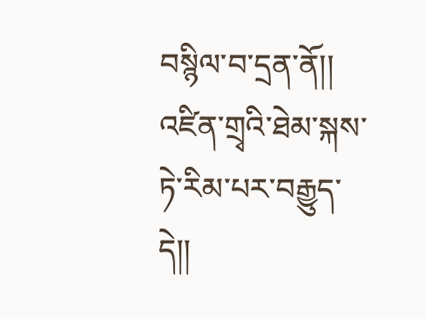བསྙིལ་བ་དྲན་ནོ།།
འཛིན་གྲྭའི་ཐེམ་སྐས་ཏེ་རིམ་པར་བརྒྱུད་དེ།།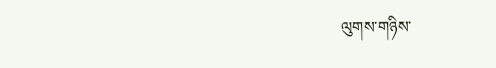ལུགས་གཉིས་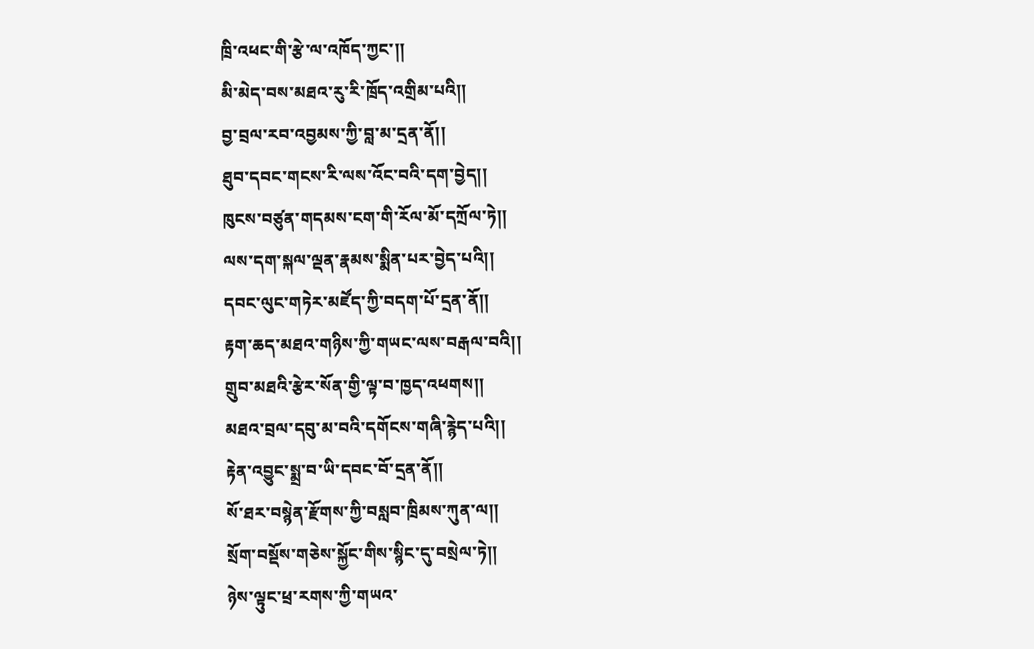ཁྲི་འཕང་གི་རྩེ་ལ་འཁོད་ཀྱང་།།
མི་མེད་བས་མཐའ་རུ་རི་ཁྲོད་འགྲིམ་པའི།།
བྱ་བྲལ་རབ་འབྱམས་ཀྱི་བླ་མ་དྲན་ནོ།།
ཐུབ་དབང་གངས་རི་ལས་འོང་བའི་དག་བྱེད།།
ཁུངས་བཙུན་གདམས་ངག་གི་རོལ་མོ་དཀྲོལ་ཏེ།།
ལས་དག་སྐལ་ལྡན་རྣམས་སྨིན་པར་བྱེད་པའི།།
དབང་ལུང་གཏེར་མཛོད་ཀྱི་བདག་པོ་དྲན་ནོ།།
རྟག་ཆད་མཐའ་གཉིས་ཀྱི་གཡང་ལས་བརྒལ་བའི།།
གྲུབ་མཐའི་རྩེར་སོན་གྱི་ལྟ་བ་ཁྱད་འཕགས།།
མཐའ་བྲལ་དབུ་མ་བའི་དགོངས་གཞི་རྙེད་པའི།།
རྟེན་འབྱུང་སྨྲ་བ་ཡི་དབང་བོ་དྲན་ནོ།།
སོ་ཐར་བསྙེན་རྫོགས་ཀྱི་བསླབ་ཁྲིམས་ཀུན་ལ།།
སྲོག་བསྡོས་གཅེས་སྐྱོང་གིས་སྙིང་དུ་བསྲེལ་ཏེ།།
ཉེས་ལྟུང་ཕྲ་རགས་ཀྱི་གཡའ་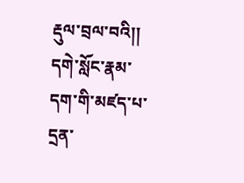རྡུལ་བྲལ་བའི།།
དགེ་སློང་རྣམ་དག་གི་མཛད་པ་དྲན་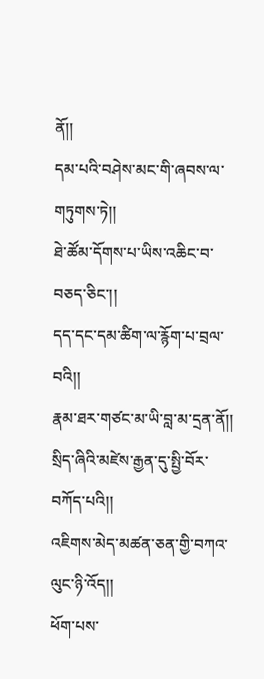ནོ།།
དམ་པའི་བཤེས་མང་གི་ཞབས་ལ་གཏུགས་ཏེ།།
ཐེ་ཚོམ་དོགས་པ་ཡིས་འཆིང་བ་བཅད་ཅིང་།།
དད་དང་དམ་ཚིག་ལ་རྙོག་པ་བྲལ་བའི།།
རྣམ་ཐར་གཙང་མ་ཡི་བླ་མ་དྲན་ནོ།།
སྲིད་ཞིའི་མཛེས་རྒྱན་དུ་སྤྱི་བོར་བཀོད་པའི།།
འཇིགས་མེད་མཚན་ཅན་གྱི་བཀའ་ལུང་ཉི་འོད།།
ཕོག་པས་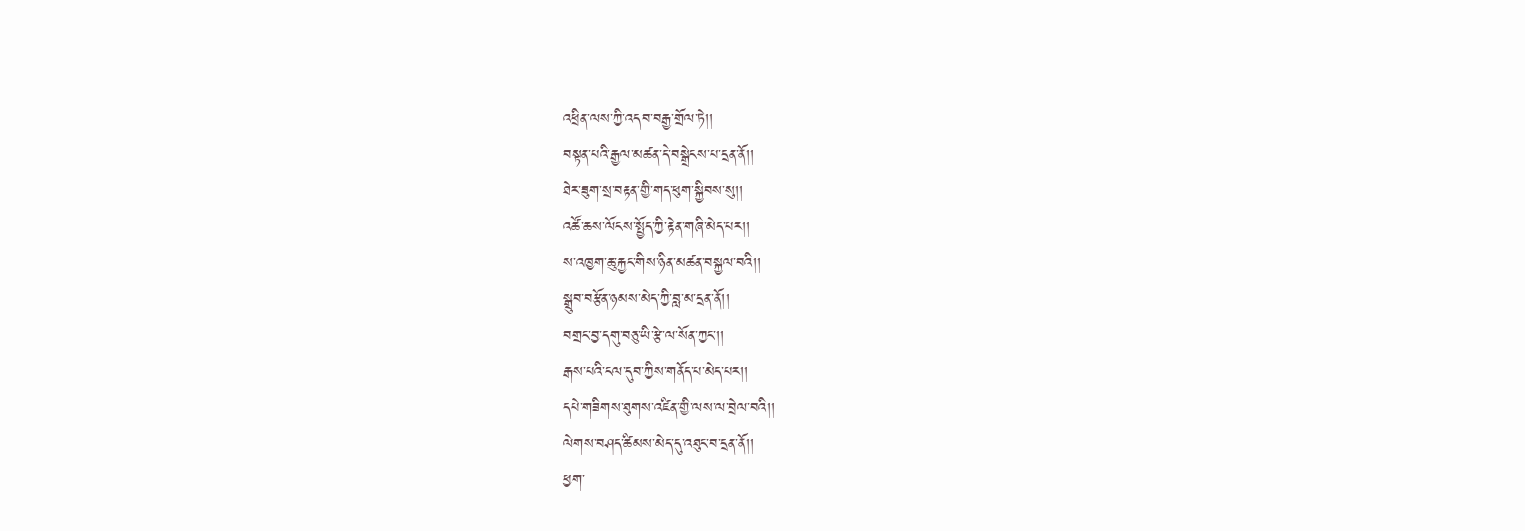འཕྲིན་ལས་ཀྱི་འདབ་བརྒྱ་གྲོལ་ཏེ།།
བསྟན་པའི་རྒྱལ་མཚན་དེ་བསྒྲེངས་པ་དྲན་ནོ།།
ཐེར་ཟུག་སྲ་བརྟན་གྱི་གད་ཕུག་སྐྱིབས་སུ།།
འཚོ་ཆས་ལོངས་སྤྱོད་ཀྱི་རྟེན་གཞི་མེད་པར།།
ས་འཁྱག་ཆུ་རྐྱང་གིས་ཉིན་མཚན་བསྐྱལ་བའི།།
སྒྲུབ་བརྩོན་ཉམས་མེད་ཀྱི་བླ་མ་དྲན་ནོ།།
བགྲང་བྱ་དགུ་བཅུ་ཡི་རྩེ་ལ་སོན་ཀྱང་།།
རྒས་པའི་ངལ་དུབ་ཀྱིས་གནོད་པ་མེད་པར།།
དཔེ་གཟིགས་ཐུགས་འཛིན་གྱི་ལས་ལ་བྲེལ་བའི།།
ལེགས་བཤད་ཚིམས་མེད་དུ་འཐུང་བ་དྲན་ནོ།།
ཕྱག་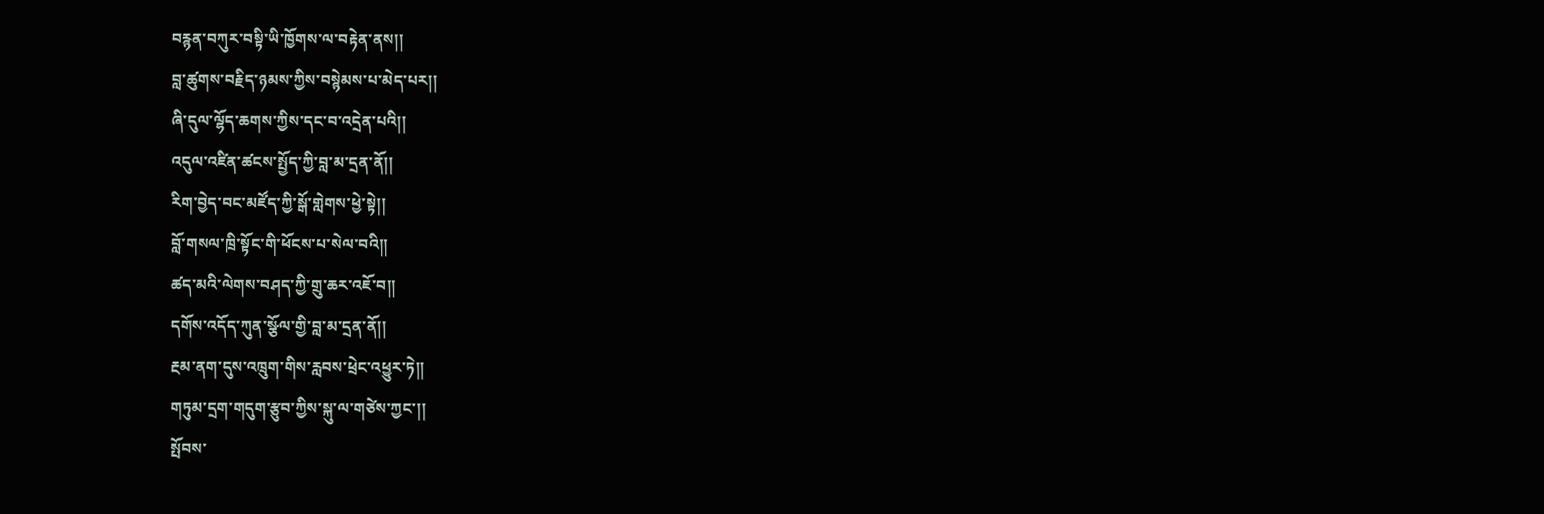བརྙན་བཀུར་བསྟི་ཡི་ཁྱོགས་ལ་བརྟེན་ནས།།
བླ་ཚུགས་བརྗིད་ཉམས་ཀྱིས་བསྙེམས་པ་མེད་པར།།
ཞི་དུལ་ལྷོད་ཆགས་ཀྱིས་དང་བ་འདྲེན་པའི།།
འདུལ་འཛིན་ཚངས་སྤྱོད་ཀྱི་བླ་མ་དྲན་ནོ།།
རིག་བྱེད་བང་མཛོད་ཀྱི་སྒོ་གླེགས་ཕྱེ་སྟེ།།
བློ་གསལ་ཁྲི་སྟོང་གི་ཕོངས་པ་སེལ་བའི།།
ཚད་མའི་ལེགས་བཤད་ཀྱི་གྲུ་ཆར་འཇོ་བ།།
དགོས་འདོད་ཀུན་སྩོལ་གྱི་བླ་མ་དྲན་ནོ།།
རྔམ་ནག་དུས་འཁྲུག་གིས་རླབས་ཕྲེང་འཕྱུར་ཏེ།།
གཏུམ་དྲག་གདུག་རྩུབ་ཀྱིས་སྐུ་ལ་གཙེས་ཀྱང་།།
སྤོབས་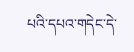པའི་དཔའ་གདེང་དེ་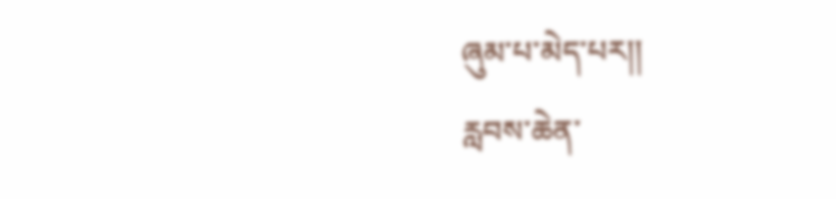ཞུམ་པ་མེད་པར།།
རླབས་ཆེན་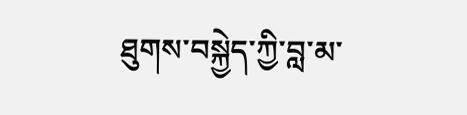ཐུགས་བསྐྱེད་ཀྱི་བླ་མ་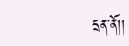དྲན་ནོ།།